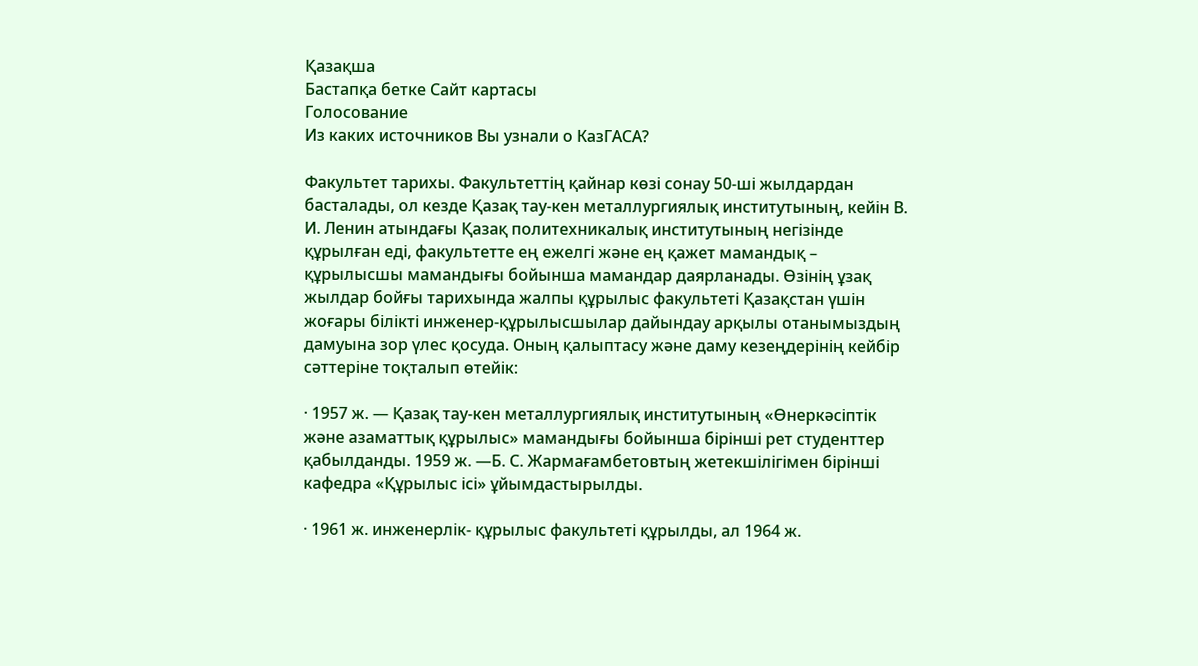Қазақша
Бастапқа бетке Сайт картасы
Голосование
Из каких источников Вы узнали о КазГАСА?

Факультет тарихы. Факультеттің қайнар көзі сонау 50-ші жылдардан басталады, ол кезде Қазақ тау-кен металлургиялық институтының, кейін В. И. Ленин атындағы Қазақ политехникалық институтының негізінде құрылған еді, факультетте ең ежелгі және ең қажет мамандық – құрылысшы мамандығы бойынша мамандар даярланады. Өзінің ұзақ жылдар бойғы тарихында жалпы құрылыс факультеті Қазақстан үшін жоғары білікті инженер-құрылысшылар дайындау арқылы отанымыздың дамуына зор үлес қосуда. Оның қалыптасу және даму кезеңдерінің кейбір сәттеріне тоқталып өтейік:

· 1957 ж. — Қазақ тау-кен металлургиялық институтының «Өнеркәсіптік және азаматтық құрылыс» мамандығы бойынша бірінші рет студенттер қабылданды. 1959 ж. —Б. С. Жармағамбетовтың жетекшілігімен бірінші кафедра «Құрылыс ісі» ұйымдастырылды.

· 1961 ж. инженерлік- құрылыс факультеті құрылды, ал 1964 ж.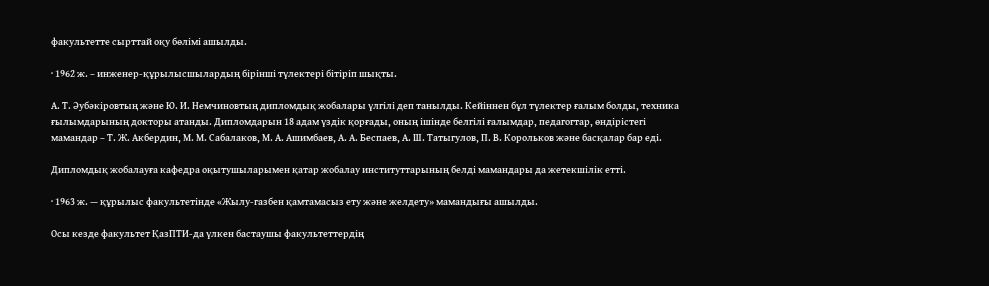факультетте сырттай оқу бөлімі ашылды.

· 1962 ж. – инженер-құрылысшылардың бірінші түлектері бітіріп шықты.

А. Т. Әубәкіровтың және Ю. И. Немчиновтың дипломдық жобалары үлгілі деп танылды. Кейіннен бұл түлектер ғалым болды, техника ғылымдарының докторы атанды. Дипломдарын 18 адам үздік қорғады, оның ішінде белгілі ғалымдар, педагогтар, өндірістегі мамандар – Т. Ж. Акбердин, М. М. Сабалаков, М. А. Ашимбаев, А. А. Беспаев, А. Ш. Татыгулов, П. В. Корольков және басқалар бар еді.

Дипломдық жобалауға кафедра оқытушыларымен қатар жобалау институттарының белді мамандары да жетекшілік етті.

· 1963 ж. — құрылыс факультетінде «Жылу-газбен қамтамасыз ету және желдету» мамандығы ашылды.

Осы кезде факультет ҚазПТИ-да үлкен бастаушы факультеттердің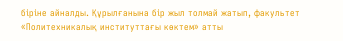біріне айналды. Құрылғанына бір жыл толмай жатып, факультет «Политехникалық институттағы көктем» атты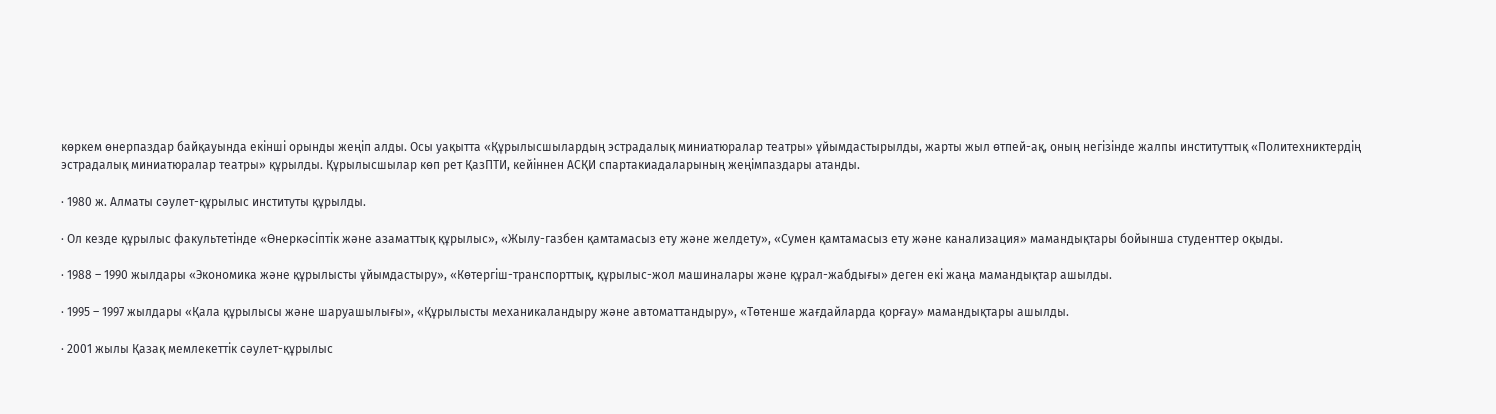көркем өнерпаздар байқауында екінші орынды жеңіп алды. Осы уақытта «Құрылысшылардың эстрадалық миниатюралар театры» ұйымдастырылды, жарты жыл өтпей-ақ, оның негізінде жалпы институттық «Политехниктердің эстрадалық миниатюралар театры» құрылды. Құрылысшылар көп рет ҚазПТИ, кейіннен АСҚИ спартакиадаларының жеңімпаздары атанды.

· 1980 ж. Алматы сәулет-құрылыс институты құрылды.

· Ол кезде құрылыс факультетінде «Өнеркәсіптік және азаматтық құрылыс», «Жылу-газбен қамтамасыз ету және желдету», «Сумен қамтамасыз ету және канализация» мамандықтары бойынша студенттер оқыды.

· 1988 – 1990 жылдары «Экономика және құрылысты ұйымдастыру», «Көтергіш-транспорттық, құрылыс-жол машиналары және құрал-жабдығы» деген екі жаңа мамандықтар ашылды.

· 1995 – 1997 жылдары «Қала құрылысы және шаруашылығы», «Құрылысты механикаландыру және автоматтандыру», «Төтенше жағдайларда қорғау» мамандықтары ашылды.

· 2001 жылы Қазақ мемлекеттік сәулет-құрылыс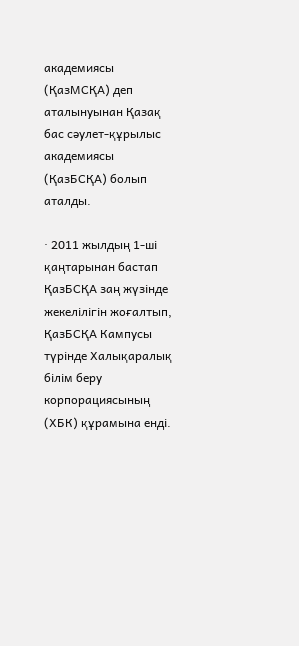академиясы (ҚазМСҚА) деп аталынуынан Қазақ бас сәулет-құрылыс академиясы (ҚазБСҚА) болып аталды.

· 2011 жылдың 1-ші қаңтарынан бастап ҚазБСҚА заң жүзінде жекелілігін жоғалтып, ҚазБСҚА Кампусы түрінде Халықаралық білім беру корпорациясының (ХБК) құрамына енді.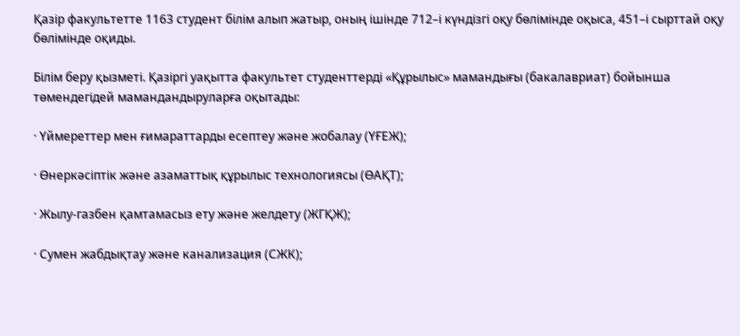Қазір факультетте 1163 студент білім алып жатыр, оның ішінде 712–і күндізгі оқу бөлімінде оқыса, 451–і сырттай оқу бөлімінде оқиды.

Білім беру қызметі. Қазіргі уақытта факультет студенттерді «Құрылыс» мамандығы (бакалавриат) бойынша төмендегідей мамандандыруларға оқытады:

· Үймереттер мен ғимараттарды есептеу және жобалау (ҮҒЕЖ);

· Өнеркәсіптік және азаматтық құрылыс технологиясы (ӨАҚТ);

· Жылу-газбен қамтамасыз ету және желдету (ЖГҚЖ);

· Сумен жабдықтау және канализация (СЖК);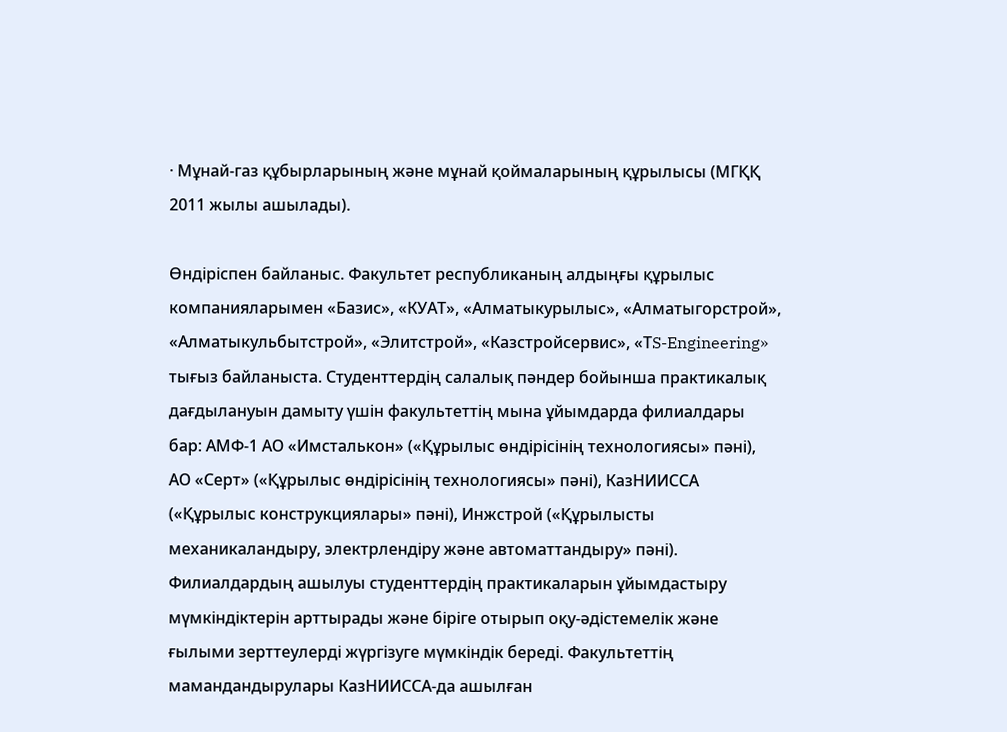· Мұнай-газ құбырларының және мұнай қоймаларының құрылысы (МГҚҚ 2011 жылы ашылады).

Өндіріспен байланыс. Факультет республиканың алдыңғы құрылыс компанияларымен «Базис», «КУАТ», «Алматыкурылыс», «Алматыгорстрой», «Алматыкульбытстрой», «Элитстрой», «Казстройсервис», «ТS-Engineering» тығыз байланыста. Студенттердің салалық пәндер бойынша практикалық дағдылануын дамыту үшін факультеттің мына ұйымдарда филиалдары бар: АМФ-1 АО «Имсталькон» («Құрылыс өндірісінің технологиясы» пәні), АО «Серт» («Құрылыс өндірісінің технологиясы» пәні), КазНИИССА («Құрылыс конструкциялары» пәні), Инжстрой («Құрылысты механикаландыру, электрлендіру және автоматтандыру» пәні). Филиалдардың ашылуы студенттердің практикаларын ұйымдастыру мүмкіндіктерін арттырады және біріге отырып оқу-әдістемелік және ғылыми зерттеулерді жүргізуге мүмкіндік береді. Факультеттің мамандандырулары КазНИИССА-да ашылған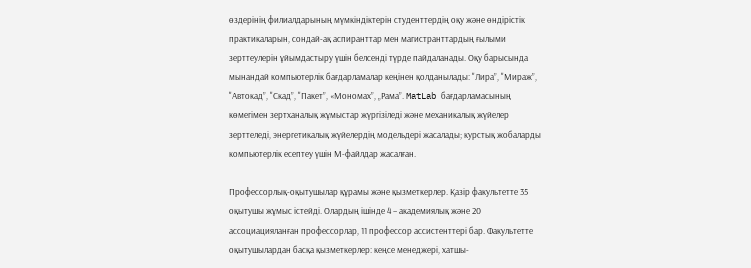өздерінің филиалдарының мүмкіндіктерін студенттердің оқу және өндірістік практикаларын, сондай-ақ аспиранттар мен магистранттардың ғылыми зерттеулерін ұйымдастыру үшін белсенді түрде пайдаланады. Оқу барысында мынандай компьютерлік бағдарламалар кеңінен қолданылады: "Лира”, "Мираж”, "Автокад”, "Скад”, "Пакет”, «Мономах”, „Рама”. MatLab бағдарламасының көмегімен зертханалық жұмыстар жүргізіледі және механикалық жүйелер зерттеледі, энергетикалық жүйелердің модельдері жасалады; курстық жобаларды компьютерлік есептеу үшін М-файлдар жасалған.

Профессорлық-оқытушылар құрамы және қызметкерлер. Қазір факультетте 35 оқытушы жұмыс істейді. Олардың ішінде 4 – академиялық және 20 ассоциацияланған профессорлар, 11 профессор ассистенттері бар. Факультетте оқытушылардан басқа қызметкерлер: кеңсе менеджері, хатшы-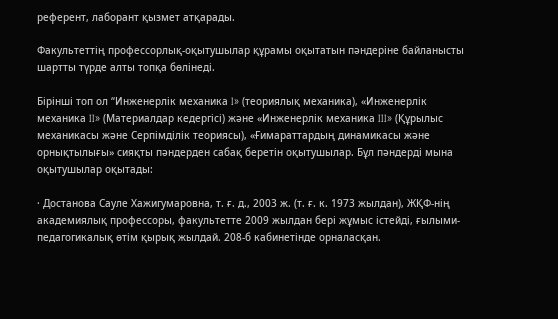референт, лаборант қызмет атқарады.

Факультеттің профессорлық-оқытушылар құрамы оқытатын пәндеріне байланысты шартты түрде алты топқа бөлінеді.

Бірінші топ ол “Инженерлік механика I» (теориялық механика), «Инженерлік механика II» (Материалдар кедергісі) және «Инженерлік механика III» (Құрылыс механикасы және Серпімділік теориясы), «Ғимараттардың динамикасы және орнықтылығы» сияқты пәндерден сабақ беретін оқытушылар. Бұл пәндерді мына оқытушылар оқытады:

· Достанова Сауле Хажигумаровна, т. ғ. д., 2003 ж. (т. ғ. к. 1973 жылдан), ЖҚФ-нің академиялық профессоры, факультетте 2009 жылдан бері жұмыс істейді, ғылыми-педагогикалық өтім қырық жылдай. 208-б кабинетінде орналасқан.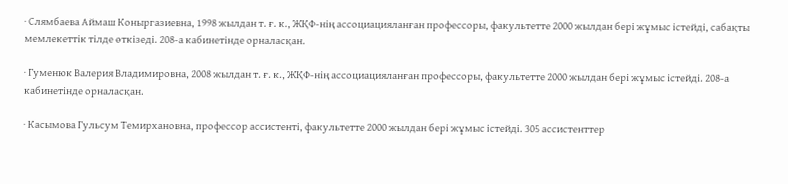· Слямбаева Аймаш Коныргазиевна, 1998 жылдан т. ғ. к., ЖҚФ-нің ассоциацияланған профессоры, факультетте 2000 жылдан бері жұмыс істейді, сабақты мемлекеттік тілде өткізеді. 208-а кабинетінде орналасқан.

· Гуменюк Валерия Владимировна, 2008 жылдан т. ғ. к., ЖҚФ-нің ассоциацияланған профессоры, факультетте 2000 жылдан бері жұмыс істейді. 208-а кабинетінде орналасқан.

· Касымова Гульсум Темирхановна, профессор ассистенті, факультетте 2000 жылдан бері жұмыс істейді. 305 ассистенттер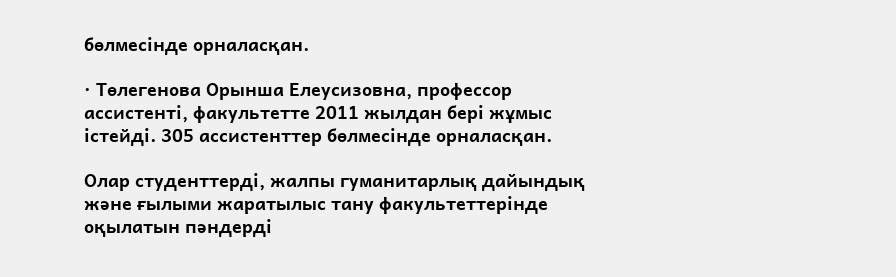бөлмесінде орналасқан.

· Төлегенова Орынша Елеусизовна, профессор ассистенті, факультетте 2011 жылдан бері жұмыс істейді. 305 ассистенттер бөлмесінде орналасқан.

Олар студенттерді, жалпы гуманитарлық дайындық және ғылыми жаратылыс тану факультеттерінде оқылатын пәндерді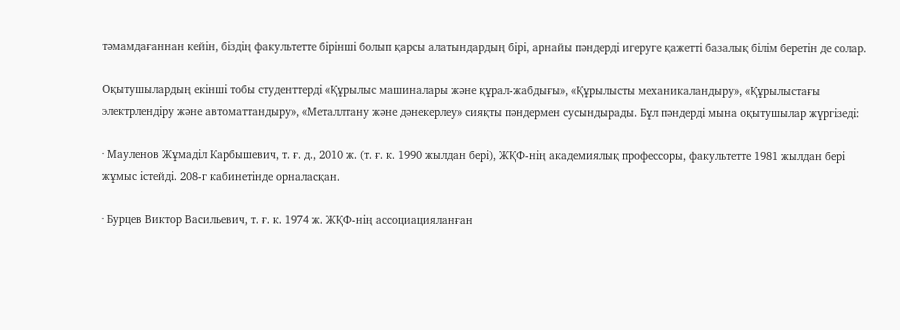тәмамдағаннан кейін, біздің факультетте бірінші болып қарсы алатындардың бірі, арнайы пәндерді игеруге қажетті базалық білім беретін де солар.

Оқытушылардың екінші тобы студенттерді «Құрылыс машиналары және құрал-жабдығы», «Құрылысты механикаландыру», «Құрылыстағы электрлендіру және автоматтандыру», «Металлтану және дәнекерлеу» сияқты пәндермен сусындырады. Бұл пәндерді мына оқытушылар жүргізеді:

· Мауленов Жұмаділ Карбышевич, т. ғ. д., 2010 ж. (т. ғ. к. 1990 жылдан бері), ЖҚФ-нің академиялық профессоры, факультетте 1981 жылдан бері жұмыс істейді. 208-г кабинетінде орналасқан.

· Бурцев Виктор Васильевич, т. ғ. к. 1974 ж. ЖҚФ-нің ассоциацияланған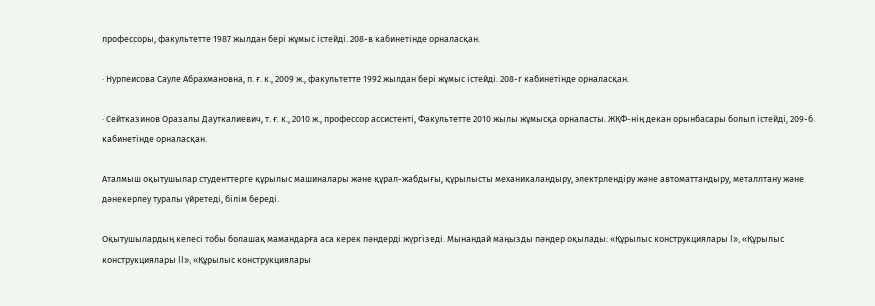профессоры, факультетте 1987 жылдан бері жұмыс істейді. 208-в кабинетінде орналасқан.

· Нурпеисова Сауле Абрахмановна, п. ғ. к., 2009 ж., факультетте 1992 жылдан бері жұмыс істейді. 208-г кабинетінде орналасқан.

· Сейтказинов Оразалы Дауткалиевич, т. ғ. к., 2010 ж., профессор ассистенті, Факультетте 2010 жылы жұмысқа орналасты. ЖҚФ-нің декан орынбасары болып істейді, 209-б кабинетінде орналасқан.

Аталмыш оқытушылар студенттерге құрылыс машиналары және құрал-жабдығы, құрылысты механикаландыру, электрлендіру және автоматтандыру, металлтану және дәнекерлеу туралы үйретеді, білім береді.

Оқытушылардың келесі тобы болашақ мамандарға аса керек пәндерді жүргізеді. Мынандай маңызды пәндер оқылады: «Құрылыс конструкциялары I», «Құрылыс конструкциялары II», «Құрылыс конструкциялары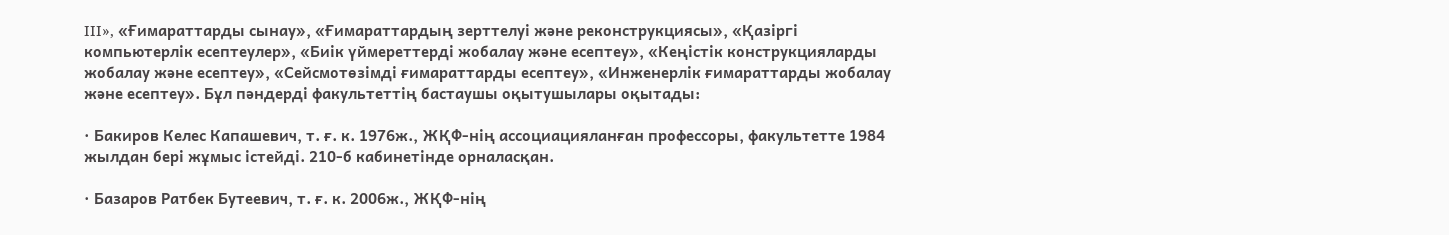III», «Ғимараттарды сынау», «Ғимараттардың зерттелуі және реконструкциясы», «Қазіргі компьютерлік есептеулер», «Биік үймереттерді жобалау және есептеу», «Кеңістік конструкцияларды жобалау және есептеу», «Сейсмотөзімді ғимараттарды есептеу», «Инженерлік ғимараттарды жобалау және есептеу». Бұл пәндерді факультеттің бастаушы оқытушылары оқытады:

· Бакиров Келес Капашевич, т. ғ. к. 1976ж., ЖҚФ-нің ассоциацияланған профессоры, факультетте 1984 жылдан бері жұмыс істейді. 210-б кабинетінде орналасқан.

· Базаров Ратбек Бутеевич, т. ғ. к. 2006ж., ЖҚФ-нің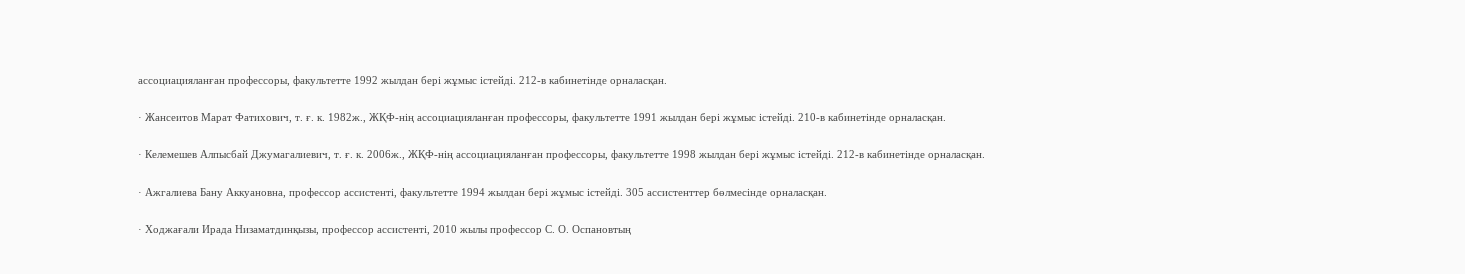ассоциацияланған профессоры, факультетте 1992 жылдан бері жұмыс істейді. 212-в кабинетінде орналасқан.

· Жансеитов Марат Фатихович, т. ғ. к. 1982ж., ЖҚФ-нің ассоциацияланған профессоры, факультетте 1991 жылдан бері жұмыс істейді. 210-в кабинетінде орналасқан.

· Келемешев Алпысбай Джумагалиевич, т. ғ. к. 2006ж., ЖҚФ-нің ассоциацияланған профессоры, факультетте 1998 жылдан бері жұмыс істейді. 212-в кабинетінде орналасқан.

· Ажгалиева Бану Аккуановна, профессор ассистенті, факультетте 1994 жылдан бері жұмыс істейді. 305 ассистенттер бөлмесінде орналасқан.

· Ходжағали Ирада Низаматдинқызы, профессор ассистенті, 2010 жылы профессор С. О. Оспановтың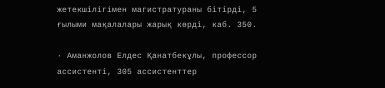жетекшілігімен магистратураны бітірді, 5 ғылыми мақалалары жарық көрді, каб. 350.

· Аманжолов Елдес Қанатбекұлы, профессор ассистенті, 305 ассистенттер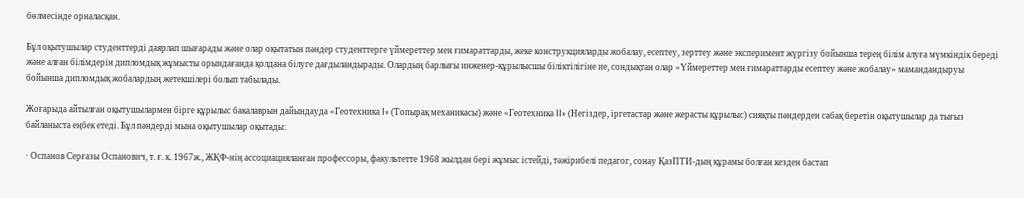бөлмесінде орналасқан.

Бұл оқытушылар студенттерді даярлап шығарады және олар оқытатын пәндер студенттерге үймереттер мен ғимараттарды, жеке конструкцияларды жобалау, есептеу, зерттеу және эксперимент жүргізу бойынша терең білім алуға мүмкіндік береді және алған білімдерін дипломдық жұмысты орындағанда қолдана білуге дағдыландырады. Олардың барлығы инженер-құрылысшы біліктілігіне ие, сондықтан олар «Үймереттер мен ғимараттарды есептеу және жобалау» мамандандыруы бойынша дипломдық жобалардың жетекшілері болып табылады.

Жоғарыда айтылған оқытушылармен бірге құрылыс бакалаврын дайындауда «Геотехника I» (Топырақ механикасы) және «Геотехника II» (Негіздер, іргетастар және жерасты құрылыс) сияқты пәндерден сабақ беретін оқытушылар да тығыз байланыста еңбек етеді. Бұл пәндерді мына оқытушылар оқытады:

· Оспанов Серғазы Оспанович, т. ғ. к. 1967ж., ЖҚФ-нің ассоциацияланған профессоры, факультетте 1968 жылдан бері жұмыс істейді, тәжірибелі педагог, сонау ҚазПТИ-дың құрамы болған кезден бастап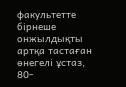факультетте бірнеше онжылдықты артқа тастаған өнегелі ұстаз, 80-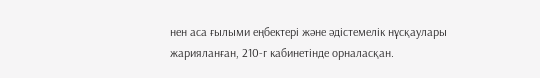нен аса ғылыми еңбектері және әдістемелік нұсқаулары жарияланған, 210-г кабинетінде орналасқан.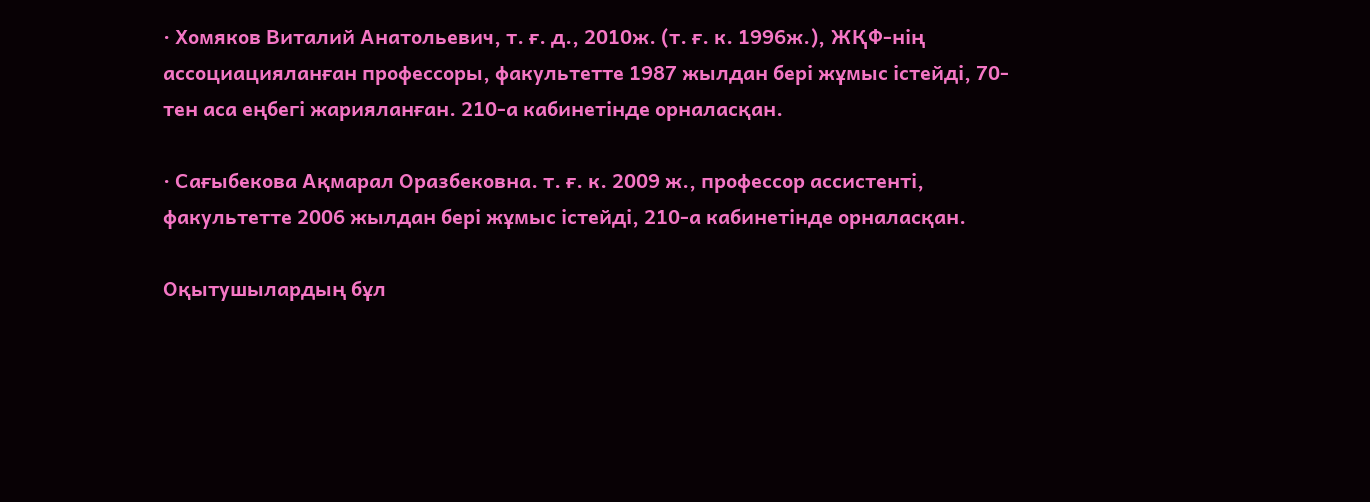· Хомяков Виталий Анатольевич, т. ғ. д., 2010ж. (т. ғ. к. 1996ж.), ЖҚФ-нің ассоциацияланған профессоры, факультетте 1987 жылдан бері жұмыс істейді, 70-тен аса еңбегі жарияланған. 210-а кабинетінде орналасқан.

· Сағыбекова Ақмарал Оразбековна. т. ғ. к. 2009 ж., профессор ассистенті, факультетте 2006 жылдан бері жұмыс істейді, 210-а кабинетінде орналасқан.

Оқытушылардың бұл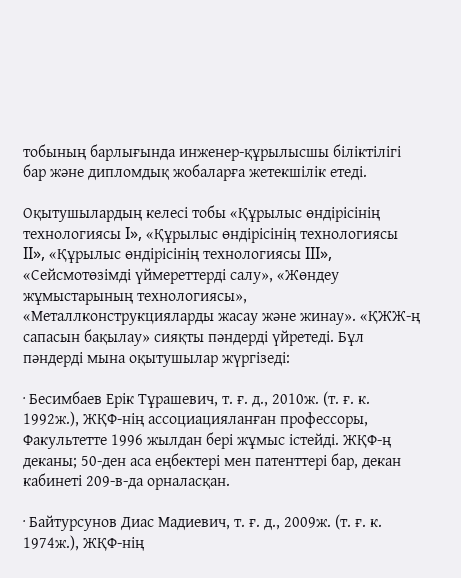тобының барлығында инженер-құрылысшы біліктілігі бар және дипломдық жобаларға жетекшілік етеді.

Оқытушылардың келесі тобы «Құрылыс өндірісінің технологиясы I», «Құрылыс өндірісінің технологиясы II», «Құрылыс өндірісінің технологиясы III», «Сейсмотөзімді үймереттерді салу», «Жөндеу жұмыстарының технологиясы», «Металлконструкцияларды жасау және жинау». «ҚЖЖ-ң сапасын бақылау» сияқты пәндерді үйретеді. Бұл пәндерді мына оқытушылар жүргізеді:

· Бесимбаев Ерік Тұрашевич, т. ғ. д., 2010ж. (т. ғ. к. 1992ж.), ЖҚФ-нің ассоциацияланған профессоры, Факультетте 1996 жылдан бері жұмыс істейді. ЖҚФ-ң деканы; 50-ден аса еңбектері мен патенттері бар, декан кабинеті 209-в-да орналасқан.

· Байтурсунов Диас Мадиевич, т. ғ. д., 2009ж. (т. ғ. к. 1974ж.), ЖҚФ-нің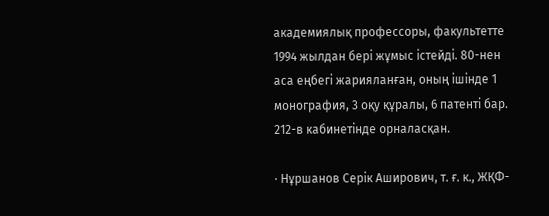академиялық профессоры, факультетте 1994 жылдан бері жұмыс істейді. 80-нен аса еңбегі жарияланған, оның ішінде 1 монография, 3 оқу құралы, 6 патенті бар. 212-в кабинетінде орналасқан.

· Нұршанов Серік Аширович, т. ғ. к., ЖҚФ-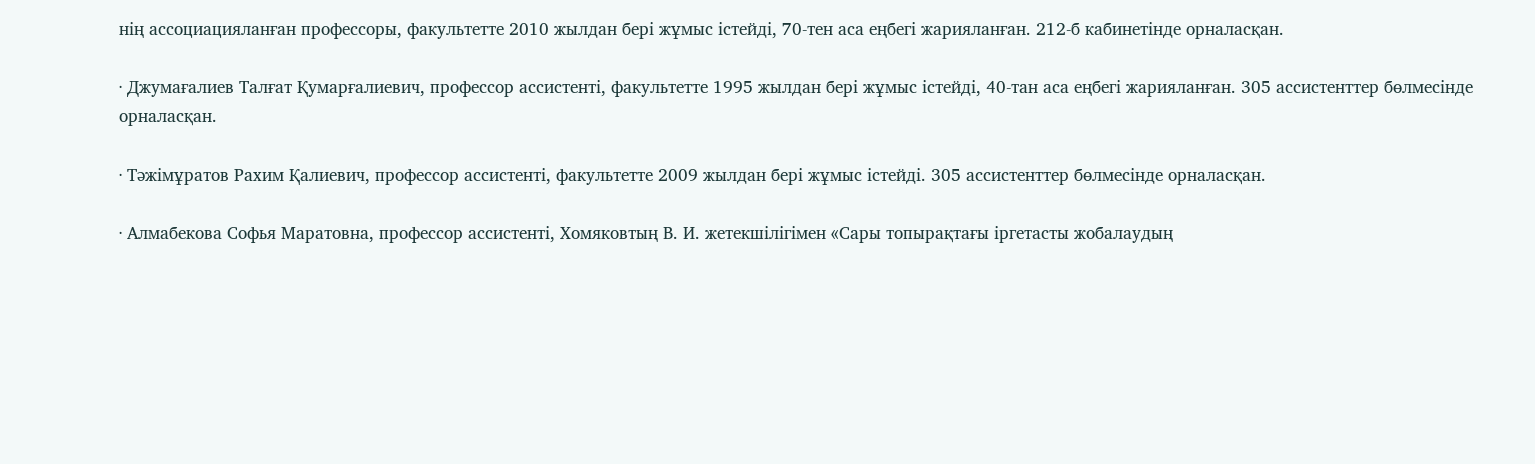нің ассоциацияланған профессоры, факультетте 2010 жылдан бері жұмыс істейді, 70-тен аса еңбегі жарияланған. 212-б кабинетінде орналасқан.

· Джумағалиев Талғат Қумарғалиевич, профессор ассистенті, факультетте 1995 жылдан бері жұмыс істейді, 40-тан аса еңбегі жарияланған. 305 ассистенттер бөлмесінде орналасқан.

· Тәжімұратов Рахим Қалиевич, профессор ассистенті, факультетте 2009 жылдан бері жұмыс істейді. 305 ассистенттер бөлмесінде орналасқан.

· Алмабекова Софья Маратовна, профессор ассистенті, Хомяковтың В. И. жетекшілігімен «Сары топырақтағы іргетасты жобалаудың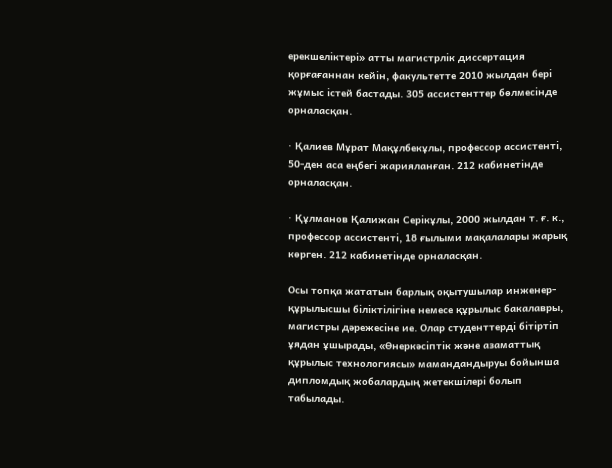ерекшеліктері» атты магистрлік диссертация қорғағаннан кейін, факультетте 2010 жылдан бері жұмыс істей бастады. 305 ассистенттер бөлмесінде орналасқан.

· Қалиев Мұрат Мақұлбекұлы, профессор ассистенті, 50-ден аса еңбегі жарияланған. 212 кабинетінде орналасқан.

· Құлманов Қалижан Серікұлы, 2000 жылдан т. ғ. к., профессор ассистенті, 18 ғылыми мақалалары жарық көрген. 212 кабинетінде орналасқан.

Осы топқа жататын барлық оқытушылар инженер-құрылысшы біліктілігіне немесе құрылыс бакалавры, магистры дәрежесіне ие. Олар студенттерді бітіртіп ұядан ұшырады, «Өнеркәсіптік және азаматтық құрылыс технологиясы» мамандандыруы бойынша дипломдық жобалардың жетекшілері болып табылады.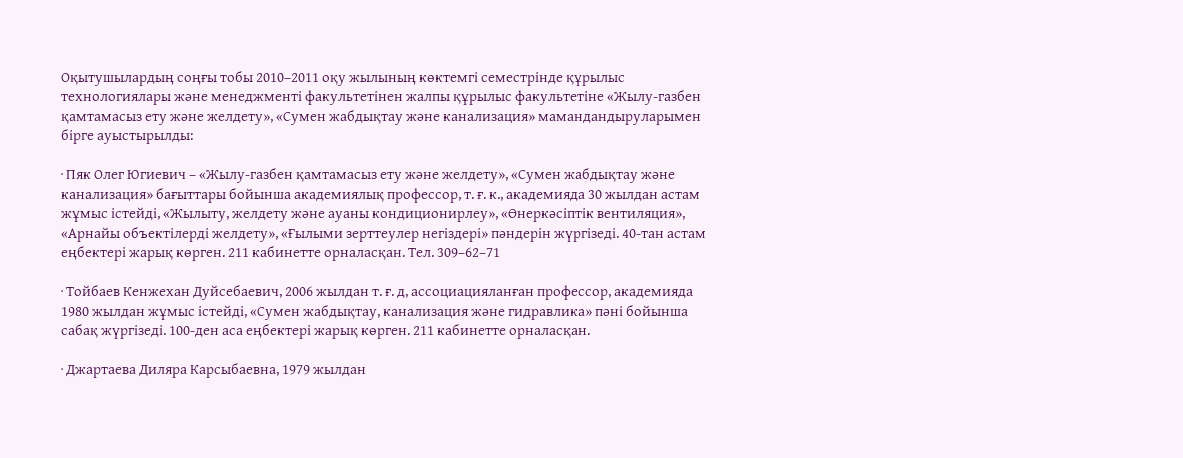Оқытушылардың соңғы тобы 2010–2011 оқу жылының көктемгі семестрінде құрылыс технологиялары және менеджменті факультетінен жалпы құрылыс факультетіне «Жылу-газбен қамтамасыз ету және желдету», «Сумен жабдықтау және канализация» мамандандыруларымен бірге ауыстырылды:

· Пяк Олег Югиевич – «Жылу-газбен қамтамасыз ету және желдету», «Сумен жабдықтау және канализация» бағыттары бойынша академиялық профессор, т. ғ. к., академияда 30 жылдан астам жұмыс істейді, «Жылыту, желдету және ауаны кондиционирлеу», «Өнеркәсіптік вентиляция», «Арнайы объектілерді желдету», «Ғылыми зерттеулер негіздері» пәндерін жүргізеді. 40-тан астам еңбектері жарық көрген. 211 кабинетте орналасқан. Тел. 309–62–71

· Тойбаев Кенжехан Дуйсебаевич, 2006 жылдан т. ғ. д, ассоциацияланған профессор, академияда 1980 жылдан жұмыс істейді, «Сумен жабдықтау, канализация және гидравлика» пәні бойынша сабақ жүргізеді. 100-ден аса еңбектері жарық көрген. 211 кабинетте орналасқан.

· Джартаева Диляра Карсыбаевна, 1979 жылдан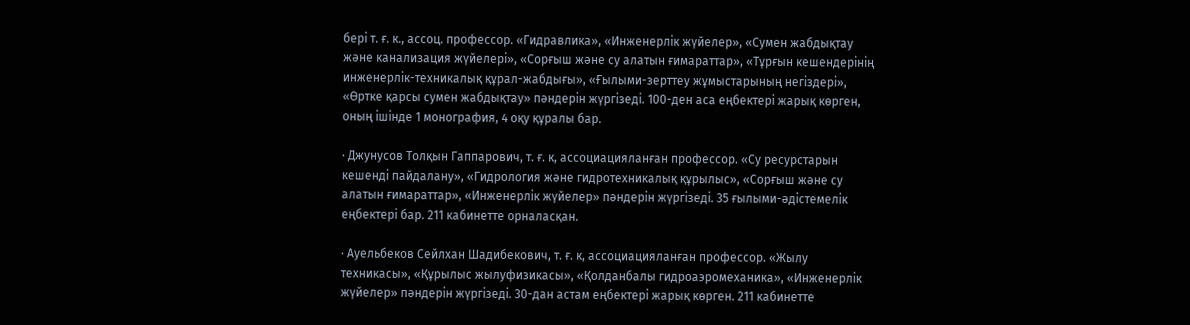бері т. ғ. к., ассоц. профессор. «Гидравлика», «Инженерлік жүйелер», «Сумен жабдықтау және канализация жүйелері», «Сорғыш және су алатын ғимараттар», «Тұрғын кешендерінің инженерлік-техникалық құрал-жабдығы», «Ғылыми-зерттеу жұмыстарының негіздері», «Өртке қарсы сумен жабдықтау» пәндерін жүргізеді. 100-ден аса еңбектері жарық көрген, оның ішінде 1 монография, 4 оқу құралы бар.

· Джунусов Толқын Гаппарович, т. ғ. к, ассоциацияланған профессор. «Су ресурстарын кешенді пайдалану», «Гидрология және гидротехникалық құрылыс», «Сорғыш және су алатын ғимараттар», «Инженерлік жүйелер» пәндерін жүргізеді. 35 ғылыми-әдістемелік еңбектері бар. 211 кабинетте орналасқан.

· Ауельбеков Сейлхан Шадибекович, т. ғ. к, ассоциацияланған профессор. «Жылу техникасы», «Құрылыс жылуфизикасы», «Қолданбалы гидроаэромеханика», «Инженерлік жүйелер» пәндерін жүргізеді. 30-дан астам еңбектері жарық көрген. 211 кабинетте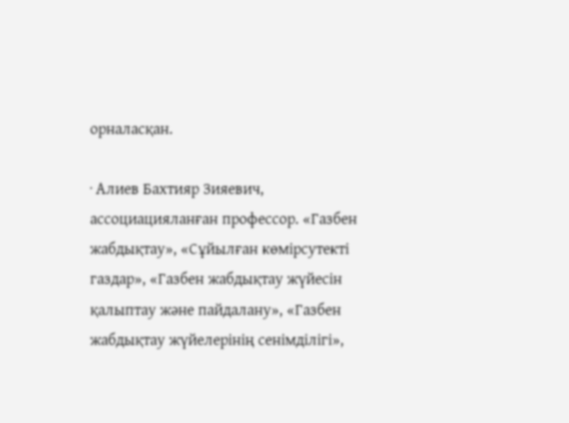орналасқан.

· Алиев Бахтияр Зияевич, ассоциацияланған профессор. «Газбен жабдықтау», «Сұйылған көмірсутекті газдар», «Газбен жабдықтау жүйесін қалыптау және пайдалану», «Газбен жабдықтау жүйелерінің сенімділігі»,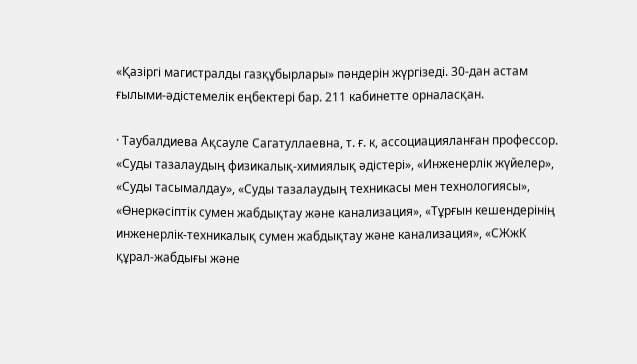«Қазіргі магистралды газқұбырлары» пәндерін жүргізеді. 30-дан астам ғылыми-әдістемелік еңбектері бар. 211 кабинетте орналасқан.

· Таубалдиева Ақсауле Сагатуллаевна, т. ғ. к, ассоциацияланған профессор. «Суды тазалаудың физикалық-химиялық әдістері», «Инженерлік жүйелер», «Суды тасымалдау», «Суды тазалаудың техникасы мен технологиясы», «Өнеркәсіптік сумен жабдықтау және канализация», «Тұрғын кешендерінің инженерлік-техникалық сумен жабдықтау және канализация», «СЖжК құрал-жабдығы және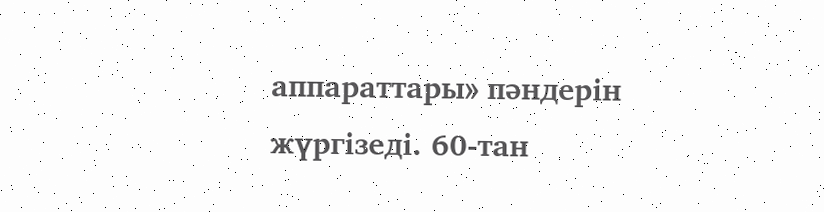аппараттары» пәндерін жүргізеді. 60-тан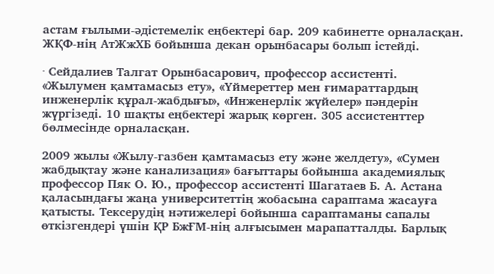астам ғылыми-әдістемелік еңбектері бар. 209 кабинетте орналасқан. ЖҚФ-нің АтЖжХБ бойынша декан орынбасары болып істейді.

· Сейдалиев Талгат Орынбасарович, профессор ассистенті. «Жылумен қамтамасыз ету», «Үймереттер мен ғимараттардың инженерлік құрал-жабдығы», «Инженерлік жүйелер» пәндерін жүргізеді. 10 шақты еңбектері жарық көрген. 305 ассистенттер бөлмесінде орналасқан.

2009 жылы «Жылу-газбен қамтамасыз ету және желдету», «Сумен жабдықтау және канализация» бағыттары бойынша академиялық профессор Пяк О. Ю., профессор ассистенті Шагатаев Б. А. Астана қаласындағы жаңа университеттің жобасына сараптама жасауға қатысты. Тексерудің нәтижелері бойынша сараптаманы сапалы өткізгендері үшін ҚР БжҒМ-нің алғысымен марапатталды. Барлық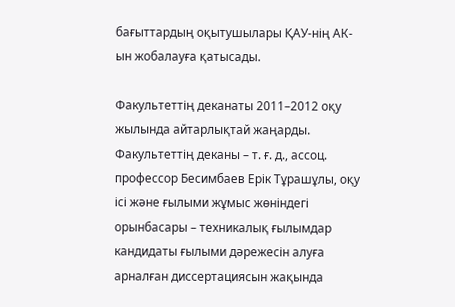бағыттардың оқытушылары ҚАУ-нің АК-ын жобалауға қатысады.

Факультеттің деканаты 2011–2012 оқу жылында айтарлықтай жаңарды. Факультеттің деканы – т. ғ. д., ассоц. профессор Бесимбаев Ерік Тұрашұлы, оқу ісі және ғылыми жұмыс жөніндегі орынбасары – техникалық ғылымдар кандидаты ғылыми дәрежесін алуға арналған диссертациясын жақында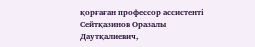қорғаған профессор ассистенті Сейтқазинов Оразалы Даутқалиевич,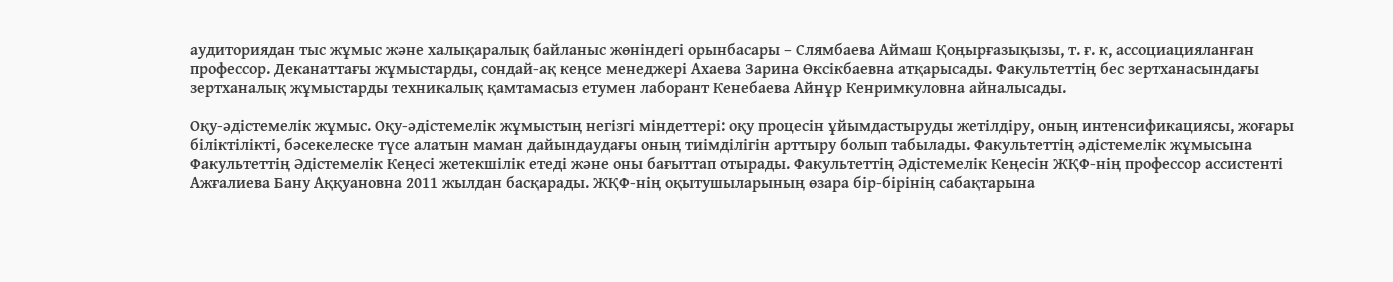аудиториядан тыс жұмыс және халықаралық байланыс жөніндегі орынбасары – Слямбаева Аймаш Қоңырғазықызы, т. ғ. к, ассоциацияланған профессор. Деканаттағы жұмыстарды, сондай-ақ кеңсе менеджері Ахаева Зарина Өксікбаевна атқарысады. Факультеттің бес зертханасындағы зертханалық жұмыстарды техникалық қамтамасыз етумен лаборант Кенебаева Айнұр Кенримкуловна айналысады.

Оқу-әдістемелік жұмыс. Оқу-әдістемелік жұмыстың негізгі міндеттері: оқу процесін ұйымдастыруды жетілдіру, оның интенсификациясы, жоғары біліктілікті, бәсекелеске түсе алатын маман дайындаудағы оның тиімділігін арттыру болып табылады. Факультеттің әдістемелік жұмысына Факультеттің Әдістемелік Кеңесі жетекшілік етеді және оны бағыттап отырады. Факультеттің Әдістемелік Кеңесін ЖҚФ-нің профессор ассистенті Ажғалиева Бану Аққуановна 2011 жылдан басқарады. ЖҚФ-нің оқытушыларының өзара бір-бірінің сабақтарына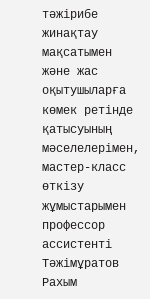тәжірибе жинақтау мақсатымен және жас оқытушыларға көмек ретінде қатысуының мәселелерімен, мастер-класс өткізу жұмыстарымен профессор ассистенті Тәжімұратов Рахым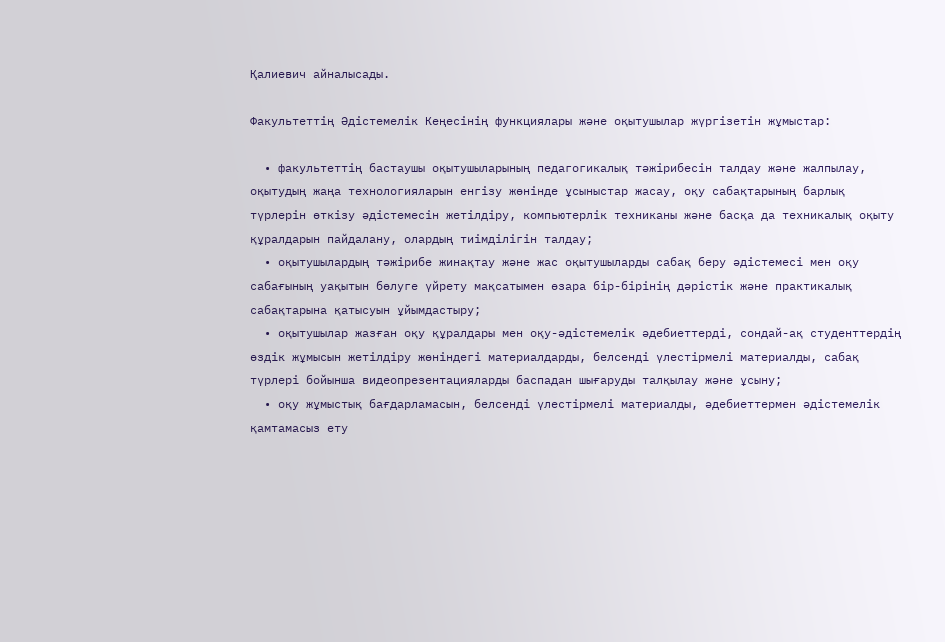Қалиевич айналысады.

Факультеттің Әдістемелік Кеңесінің функциялары және оқытушылар жүргізетін жұмыстар:

  • факультеттің бастаушы оқытушыларының педагогикалық тәжірибесін талдау және жалпылау, оқытудың жаңа технологияларын енгізу жөнінде ұсыныстар жасау, оқу сабақтарының барлық түрлерін өткізу әдістемесін жетілдіру, компьютерлік техниканы және басқа да техникалық оқыту құралдарын пайдалану, олардың тиімділігін талдау;
  • оқытушылардың тәжірибе жинақтау және жас оқытушыларды сабақ беру әдістемесі мен оқу сабағының уақытын бөлуге үйрету мақсатымен өзара бір-бірінің дәрістік және практикалық сабақтарына қатысуын ұйымдастыру;
  • оқытушылар жазған оқу құралдары мен оқу-әдістемелік әдебиеттерді, сондай-ақ студенттердің өздік жұмысын жетілдіру жөніндегі материалдарды, белсенді үлестірмелі материалды, сабақ түрлері бойынша видеопрезентацияларды баспадан шығаруды талқылау және ұсыну;
  • оқу жұмыстық бағдарламасын, белсенді үлестірмелі материалды, әдебиеттермен әдістемелік қамтамасыз ету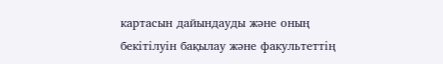картасын дайындауды және оның бекітілуін бақылау және факультеттің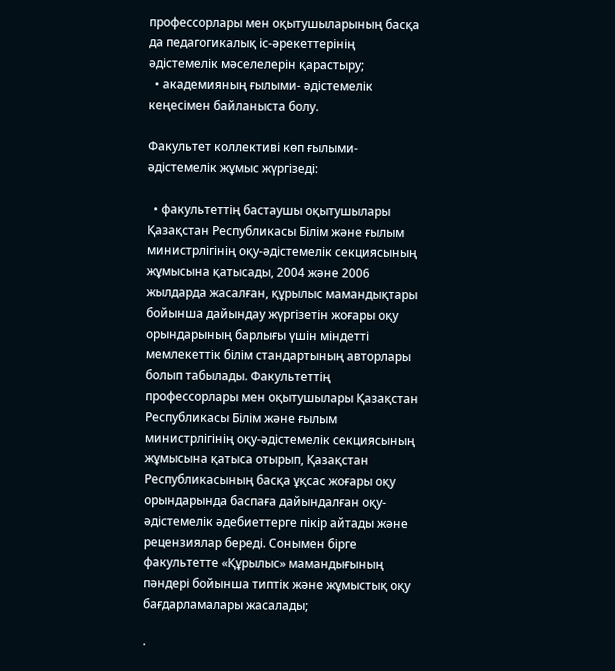профессорлары мен оқытушыларының басқа да педагогикалық іс-әрекеттерінің әдістемелік мәселелерін қарастыру;
  • академияның ғылыми- әдістемелік кеңесімен байланыста болу.

Факультет коллективі көп ғылыми- әдістемелік жұмыс жүргізеді:

  • факультеттің бастаушы оқытушылары Қазақстан Республикасы Білім және ғылым министрлігінің оқу-әдістемелік секциясының жұмысына қатысады, 2004 және 2006 жылдарда жасалған, құрылыс мамандықтары бойынша дайындау жүргізетін жоғары оқу орындарының барлығы үшін міндетті мемлекеттік білім стандартының авторлары болып табылады. Факультеттің профессорлары мен оқытушылары Қазақстан Республикасы Білім және ғылым министрлігінің оқу-әдістемелік секциясының жұмысына қатыса отырып, Қазақстан Республикасының басқа ұқсас жоғары оқу орындарында баспаға дайындалған оқу-әдістемелік әдебиеттерге пікір айтады және рецензиялар береді. Сонымен бірге факультетте «Құрылыс» мамандығының пәндері бойынша типтік және жұмыстық оқу бағдарламалары жасалады;

·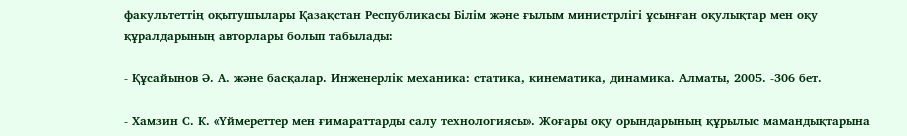факультеттің оқытушылары Қазақстан Республикасы Білім және ғылым министрлігі ұсынған оқулықтар мен оқу құралдарының авторлары болып табылады:

- Құсайынов Ә. А. және басқалар. Инженерлік механика: статика, кинематика, динамика. Алматы, 2005. -306 бет.

- Хамзин С. К. «Үймереттер мен ғимараттарды салу технологиясы». Жоғары оқу орындарының құрылыс мамандықтарына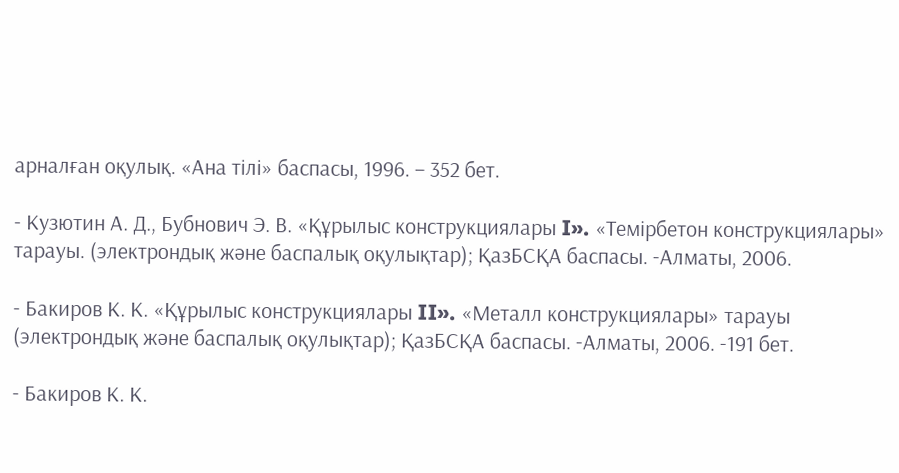арналған оқулық. «Ана тілі» баспасы, 1996. – 352 бет.

- Кузютин А. Д., Бубнович Э. В. «Құрылыс конструкциялары I». «Темірбетон конструкциялары» тарауы. (электрондық және баспалық оқулықтар); ҚазБСҚА баспасы. -Алматы, 2006.

- Бакиров К. К. «Құрылыс конструкциялары II». «Металл конструкциялары» тарауы (электрондық және баспалық оқулықтар); ҚазБСҚА баспасы. -Алматы, 2006. -191 бет.

- Бакиров К. К.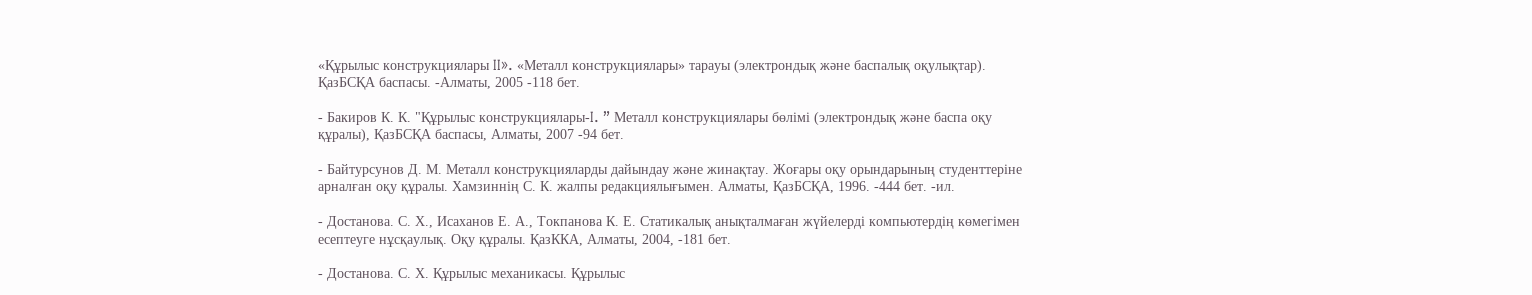«Құрылыс конструкциялары II». «Металл конструкциялары» тарауы (электрондық және баспалық оқулықтар). ҚазБСҚА баспасы. -Алматы, 2005 -118 бет.

- Бакиров К. К. "Құрылыс конструкциялары-I. ” Металл конструкциялары бөлімі (электрондық және баспа оқу құралы), ҚазБСҚА баспасы, Алматы, 2007 -94 бет.

- Байтурсунов Д. М. Металл конструкцияларды дайындау және жинақтау. Жоғары оқу орындарының студенттеріне арналған оқу құралы. Хамзиннің С. К. жалпы редакциялығымен. Алматы, ҚазБСҚА, 1996. -444 бет. -ил.

- Достанова. С. Х., Исаханов Е. А., Токпанова К. Е. Статикалық анықталмаған жүйелерді компьютердің көмегімен есептеуге нұсқаулық. Оқу құралы. ҚазККА, Алматы, 2004, -181 бет.

- Достанова. С. Х. Құрылыс механикасы. Құрылыс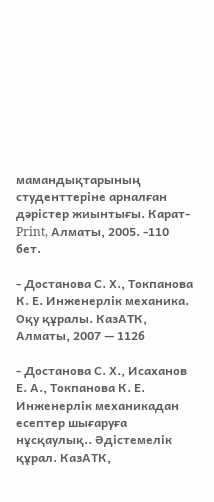мамандықтарының студенттеріне арналған дәрістер жиынтығы. Карат-Print, Алматы, 2005. -110 бет.

- Достанова С. Х., Токпанова К. Е. Инженерлік механика. Оқу құралы. КазАТК, Алматы, 2007 — 112б

- Достанова С. Х., Исаханов Е. А., Токпанова К. Е. Инженерлік механикадан есептер шығаруға нұсқаулық.. Әдістемелік құрал. КазАТК,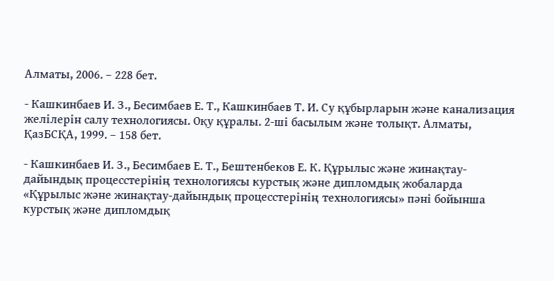Алматы, 2006. – 228 бет.

- Кашкинбаев И. З., Бесимбаев Е. Т., Кашкинбаев Т. И. Су құбырларын және канализация желілерін салу технологиясы. Оқу құралы. 2-ші басылым және толықт. Алматы, ҚазБСҚА, 1999. – 158 бет.

- Кашкинбаев И. З., Бесимбаев Е. Т., Бештенбеков Е. К. Құрылыс және жинақтау-дайындық процесстерінің технологиясы курстық және дипломдық жобаларда «Құрылыс және жинақтау-дайындық процесстерінің технологиясы» пәні бойынша курстық және дипломдық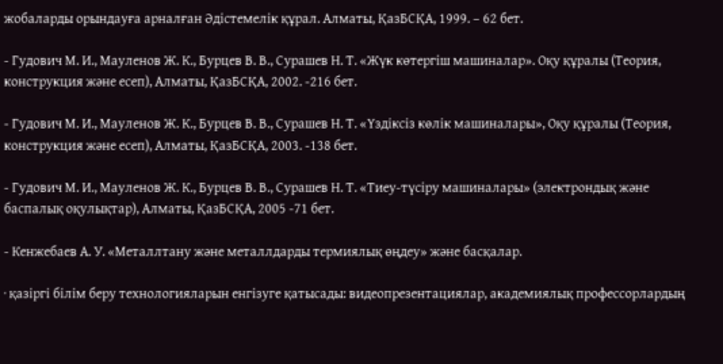жобаларды орындауға арналған Әдістемелік құрал. Алматы, ҚазБСҚА, 1999. – 62 бет.

- Гудович М. И., Мауленов Ж. К., Бурцев В. В., Сурашев Н. Т. «Жүк көтергіш машиналар». Оқу құралы (Теория, конструкция және есеп), Алматы, ҚазБСҚА, 2002. -216 бет.

- Гудович М. И., Мауленов Ж. К., Бурцев В. В., Сурашев Н. Т. «Үздіксіз көлік машиналары», Оқу құралы (Теория, конструкция және есеп), Алматы, ҚазБСҚА, 2003. -138 бет.

- Гудович М. И., Мауленов Ж. К., Бурцев В. В., Сурашев Н. Т. «Тиеу-түсіру машиналары» (электрондық және баспалық оқулықтар), Алматы, ҚазБСҚА, 2005 -71 бет.

- Кенжебаев А. У. «Металлтану және металлдарды термиялық өңдеу» және басқалар.

· қазіргі білім беру технологияларын енгізуге қатысады: видеопрезентациялар, академиялық профессорлардың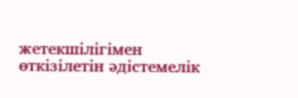жетекшілігімен өткізілетін әдістемелік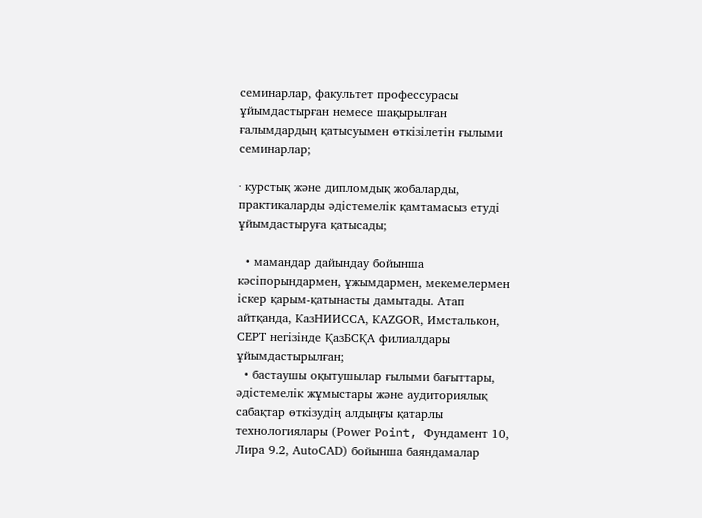семинарлар, факультет профессурасы ұйымдастырған немесе шақырылған ғалымдардың қатысуымен өткізілетін ғылыми семинарлар;

· курстық және дипломдық жобаларды, практикаларды әдістемелік қамтамасыз етуді ұйымдастыруға қатысады;

  • мамандар дайындау бойынша кәсіпорындармен, ұжымдармен, мекемелермен іскер қарым-қатынасты дамытады. Атап айтқанда, КазНИИССА, КАZGОR, Имсталькон, СЕРТ негізінде ҚазБСҚА филиалдары ұйымдастырылған;
  • бастаушы оқытушылар ғылыми бағыттары, әдістемелік жұмыстары және аудиториялық сабақтар өткізудің алдыңғы қатарлы технологиялары (Роwеr Роint, Фундамент 10, Лира 9.2, АutоСАD) бойынша баяндамалар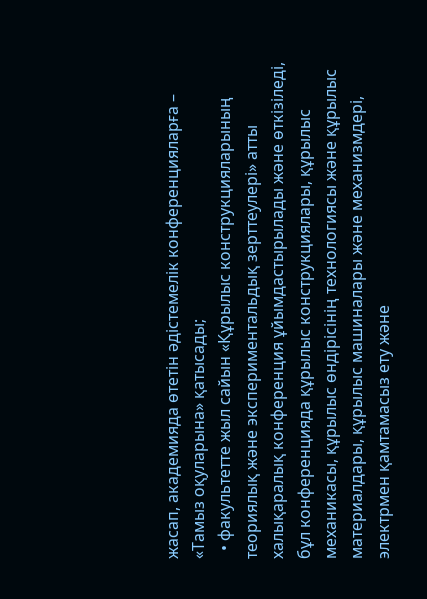жасап, академияда өтетін әдістемелік конференцияларға – «Тамыз оқуларына» қатысады;
  • факультетте жыл сайын «Құрылыс конструкцияларының теориялық және экспериментальдық зерттеулері» атты халықаралық конференция ұйымдастырылады және өткізіледі, бұл конференцияда құрылыс конструкциялары, құрылыс механикасы, құрылыс өндірісінің технологиясы және құрылыс материалдары, құрылыс машиналары және механизмдері, электрмен қамтамасыз ету және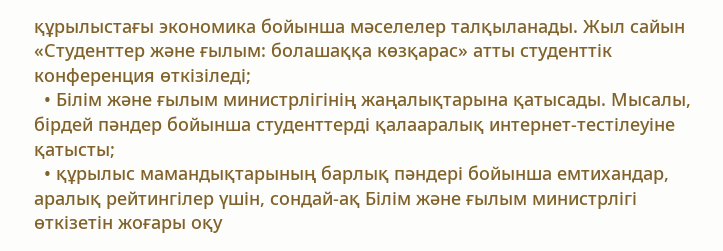құрылыстағы экономика бойынша мәселелер талқыланады. Жыл сайын «Студенттер және ғылым: болашаққа көзқарас» атты студенттік конференция өткізіледі;
  • Білім және ғылым министрлігінің жаңалықтарына қатысады. Мысалы, бірдей пәндер бойынша студенттерді қалааралық интернет-тестілеуіне қатысты;
  • құрылыс мамандықтарының барлық пәндері бойынша емтихандар, аралық рейтингілер үшін, сондай-ақ Білім және ғылым министрлігі өткізетін жоғары оқу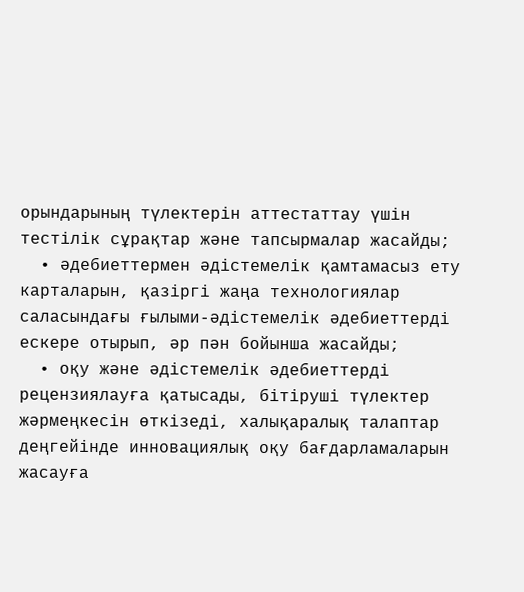орындарының түлектерін аттестаттау үшін тестілік сұрақтар және тапсырмалар жасайды;
  • әдебиеттермен әдістемелік қамтамасыз ету карталарын, қазіргі жаңа технологиялар саласындағы ғылыми-әдістемелік әдебиеттерді ескере отырып, әр пән бойынша жасайды;
  • оқу және әдістемелік әдебиеттерді рецензиялауға қатысады, бітіруші түлектер жәрмеңкесін өткізеді, халықаралық талаптар деңгейінде инновациялық оқу бағдарламаларын жасауға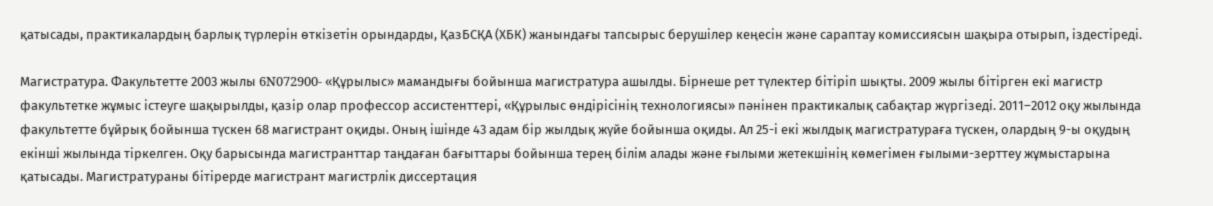қатысады, практикалардың барлық түрлерін өткізетін орындарды, ҚазБСҚА (ХБК) жанындағы тапсырыс берушілер кеңесін және сараптау комиссиясын шақыра отырып, іздестіреді.

Магистратура. Факультетте 2003 жылы 6N072900- «Құрылыс» мамандығы бойынша магистратура ашылды. Бірнеше рет түлектер бітіріп шықты. 2009 жылы бітірген екі магистр факультетке жұмыс істеуге шақырылды, қазір олар профессор ассистенттері, «Құрылыс өндірісінің технологиясы» пәнінен практикалық сабақтар жүргізеді. 2011–2012 оқу жылында факультетте бұйрық бойынша түскен 68 магистрант оқиды. Оның ішінде 43 адам бір жылдық жүйе бойынша оқиды. Ал 25-і екі жылдық магистратураға түскен, олардың 9-ы оқудың екінші жылында тіркелген. Оқу барысында магистранттар таңдаған бағыттары бойынша терең білім алады және ғылыми жетекшінің көмегімен ғылыми-зерттеу жұмыстарына қатысады. Магистратураны бітірерде магистрант магистрлік диссертация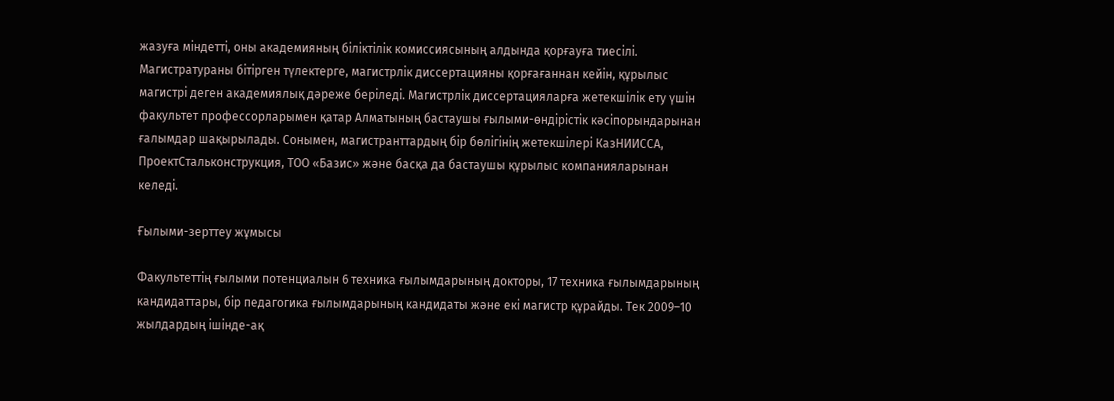жазуға міндетті, оны академияның біліктілік комиссиясының алдында қорғауға тиесілі. Магистратураны бітірген түлектерге, магистрлік диссертацияны қорғағаннан кейін, құрылыс магистрі деген академиялық дәреже беріледі. Магистрлік диссертацияларға жетекшілік ету үшін факультет профессорларымен қатар Алматының бастаушы ғылыми-өндірістік кәсіпорындарынан ғалымдар шақырылады. Сонымен, магистранттардың бір бөлігінің жетекшілері КазНИИССА, ПроектСтальконструкция, ТОО «Базис» және басқа да бастаушы құрылыс компанияларынан келеді.

Ғылыми-зерттеу жұмысы

Факультеттің ғылыми потенциалын 6 техника ғылымдарының докторы, 17 техника ғылымдарының кандидаттары, бір педагогика ғылымдарының кандидаты және екі магистр құрайды. Тек 2009–10 жылдардың ішінде-ақ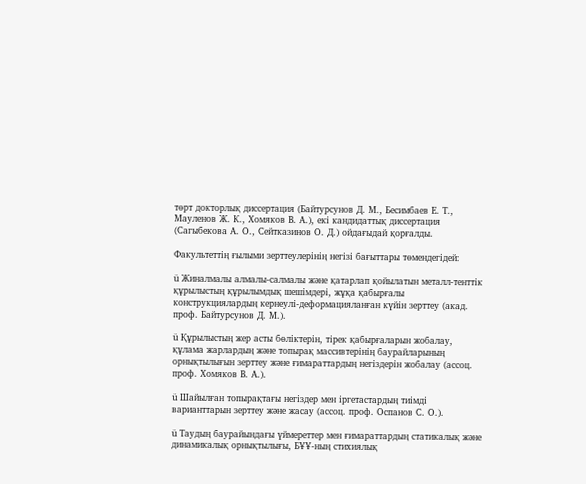төрт докторлық диссертация (Байтурсунов Д. М., Бесимбаев Е. Т., Мауленов Ж. К., Хомяков В. А.), екі кандидаттық диссертация (Сагыбекова А. О., Сейтказинов О. Д.) ойдағыдай қорғалды.

Факультеттің ғылыми зерттеулерінің негізі бағыттары төмендегідей:

ü Жиналмалы алмалы-салмалы және қатарлап қойылатын металл-тенттік құрылыстың құрылымдық шешімдері, жұқа қабырғалы конструкциялардың кернеулі-деформацияланған күйін зерттеу (акад. проф. Байтурсунов Д. М.).

ü Құрылыстың жер асты бөліктерін, тірек қабырғаларын жобалау, құлама жарлардың және топырақ массивтерінің баурайларының орнықтылығын зерттеу және ғимараттардың негіздерін жобалау (ассоц. проф. Хомяков В. А.).

ü Шайылған топырақтағы негіздер мен іргетастардың тиімді варианттарын зерттеу және жасау (ассоц. проф. Оспанов С. О.).

ü Таудың баурайындағы үймереттер мен ғимараттардың статикалық және динамикалық орнықтылығы, БҰҰ-ның стихиялық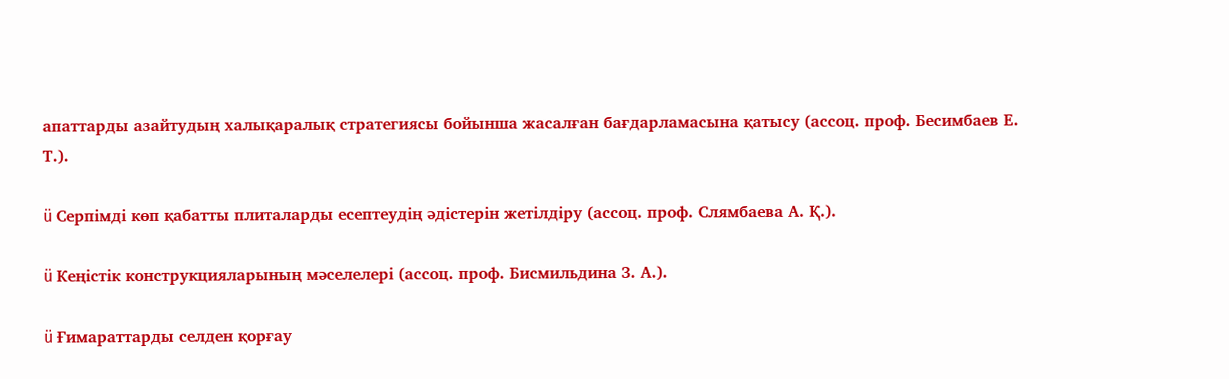апаттарды азайтудың халықаралық стратегиясы бойынша жасалған бағдарламасына қатысу (ассоц. проф. Бесимбаев Е. Т.).

ü Серпімді көп қабатты плиталарды есептеудің әдістерін жетілдіру (ассоц. проф. Слямбаева А. Қ.).

ü Кеңістік конструкцияларының мәселелері (ассоц. проф. Бисмильдина З. А.).

ü Ғимараттарды селден қорғау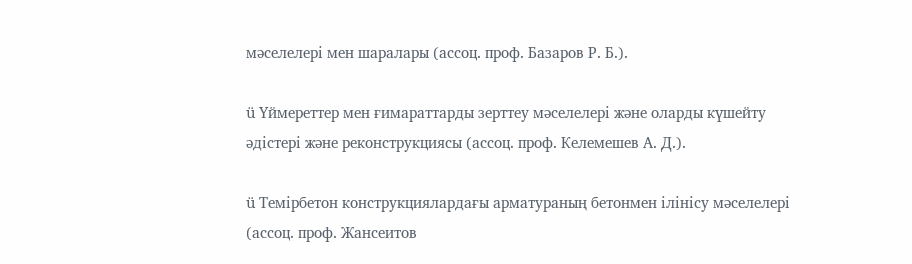мәселелері мен шаралары (ассоц. проф. Базаров Р. Б.).

ü Үймереттер мен ғимараттарды зерттеу мәселелері және оларды күшейту әдістері және реконструкциясы (ассоц. проф. Келемешев А. Д.).

ü Темірбетон конструкциялардағы арматураның бетонмен ілінісу мәселелері (ассоц. проф. Жансеитов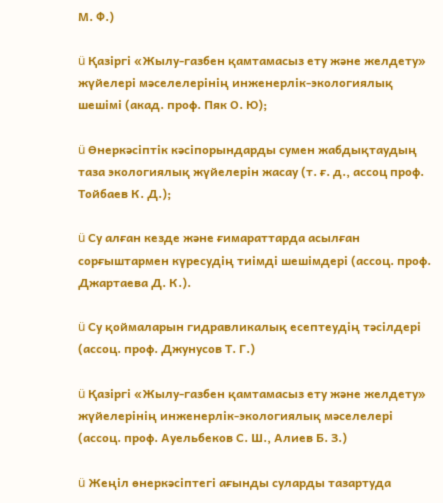М. Ф.)

ü Қазіргі «Жылу-газбен қамтамасыз ету және желдету» жүйелері мәселелерінің инженерлік-экологиялық шешімі (акад. проф. Пяк О. Ю);

ü Өнеркәсіптік кәсіпорындарды сумен жабдықтаудың таза экологиялық жүйелерін жасау (т. ғ. д., ассоц проф. Тойбаев К. Д.);

ü Су алған кезде және ғимараттарда асылған сорғыштармен күресудің тиімді шешімдері (ассоц. проф. Джартаева Д. К.).

ü Су қоймаларын гидравликалық есептеудің тәсілдері (ассоц. проф. Джунусов Т. Г.)

ü Қазіргі «Жылу-газбен қамтамасыз ету және желдету» жүйелерінің инженерлік-экологиялық мәселелері (ассоц. проф. Ауельбеков С. Ш., Алиев Б. З.)

ü Жеңіл өнеркәсіптегі ағынды суларды тазартуда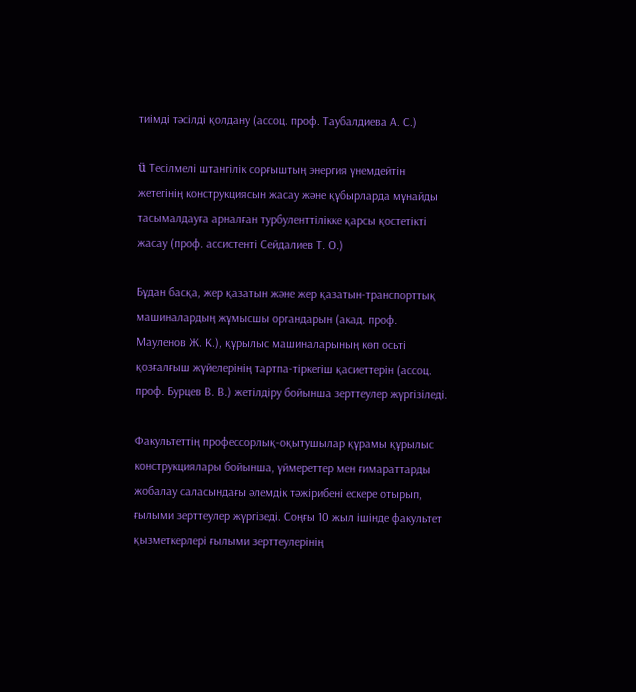тиімді тәсілді қолдану (ассоц. проф. Таубалдиева А. С.)

ü Тесілмелі штангілік сорғыштың энергия үнемдейтін жетегінің конструкциясын жасау және құбырларда мұнайды тасымалдауға арналған турбуленттілікке қарсы қостетікті жасау (проф. ассистенті Сейдалиев Т. О.)

Бұдан басқа, жер қазатын және жер қазатын-транспорттық машиналардың жұмысшы органдарын (акад. проф. Мауленов Ж. К.), құрылыс машиналарының көп осьті қозғалғыш жүйелерінің тартпа-тіркегіш қасиеттерін (ассоц. проф. Бурцев В. В.) жетілдіру бойынша зерттеулер жүргізіледі.

Факультеттің профессорлық-оқытушылар құрамы құрылыс конструкциялары бойынша, үймереттер мен ғимараттарды жобалау саласындағы әлемдік тәжірибені ескере отырып, ғылыми зерттеулер жүргізеді. Соңғы 10 жыл ішінде факультет қызметкерлері ғылыми зерттеулерінің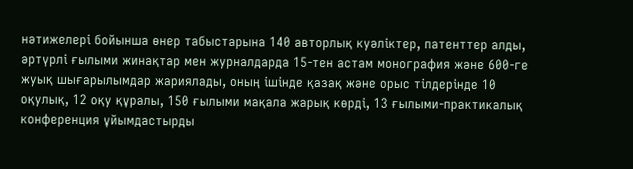нәтижелері бойынша өнер табыстарына 140 авторлық куәліктер, патенттер алды, әртүрлі ғылыми жинақтар мен журналдарда 15-тен астам монография және 600-ге жуық шығарылымдар жариялады, оның ішінде қазақ және орыс тілдерінде 10 оқулық, 12 оқу құралы, 150 ғылыми мақала жарық көрді, 13 ғылыми-практикалық конференция ұйымдастырды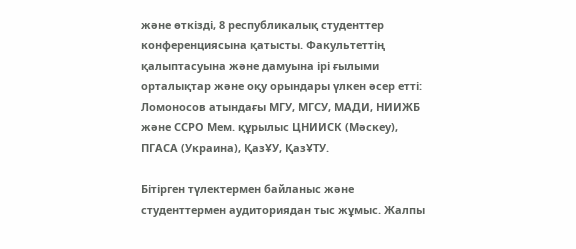және өткізді, 8 республикалық студенттер конференциясына қатысты. Факультеттің қалыптасуына және дамуына ірі ғылыми орталықтар және оқу орындары үлкен әсер етті: Ломоносов атындағы МГУ, МГСУ, МАДИ, НИИЖБ және ССРО Мем. құрылыс ЦНИИСК (Мәскеу), ПГАСА (Украина), ҚазҰУ, ҚазҰТУ.

Бітірген түлектермен байланыс және студенттермен аудиториядан тыс жұмыс. Жалпы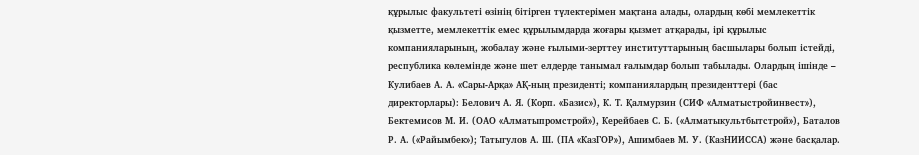құрылыс факультеті өзінің бітірген түлектерімен мақтана алады, олардың көбі мемлекеттік қызметте, мемлекеттік емес құрылымдарда жоғары қызмет атқарады, ірі құрылыс компанияларының, жобалау және ғылыми-зерттеу институттарының басшылары болып істейді, республика көлемінде және шет елдерде танымал ғалымдар болып табылады. Олардың ішінде – Кулибаев А. А. «Сары-Арқа» АҚ-ның президенті; компаниялардың президенттері (бас директорлары): Белович А. Я. (Корп. «Базис»), К. Т. Қалмурзин (СИФ «Алматыстройинвест»), Бектемисов М. И. (ОАО «Алматыпромстрой»), Керейбаев С. Б. («Алматыкультбытстрой»), Баталов Р. А. («Райымбек»); Татыгулов А. Ш. (ПА «КазГОР»), Ашимбаев М. У. (КазНИИССА) және басқалар.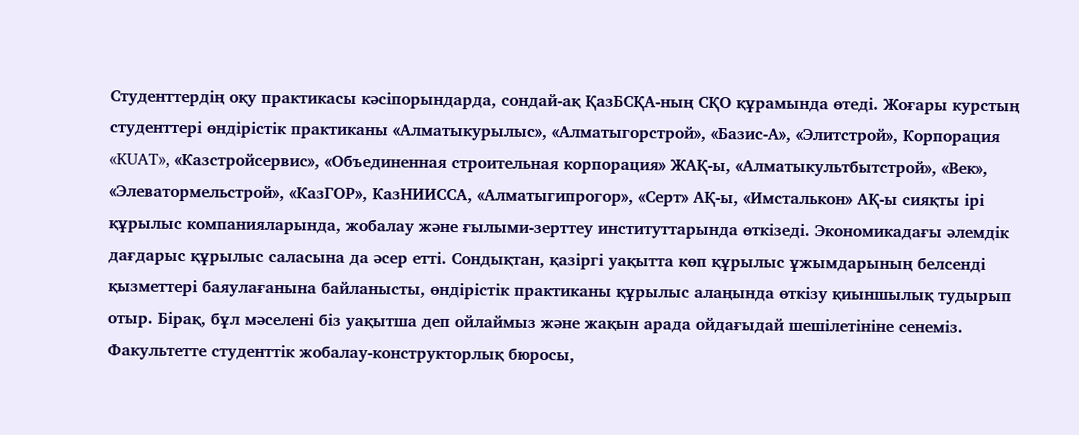Студенттердің оқу практикасы кәсіпорындарда, сондай-ақ ҚазБСҚА-ның СҚО құрамында өтеді. Жоғары курстың студенттері өндірістік практиканы «Алматыкурылыс», «Алматыгорстрой», «Базис-А», «Элитстрой», Корпорация «KUAT», «Казстройсервис», «Объединенная строительная корпорация» ЖАҚ-ы, «Алматыкультбытстрой», «Век», «Элеватормельстрой», «КазГОР», КазНИИССА, «Алматыгипрогор», «Серт» АҚ-ы, «Имсталькон» АҚ-ы сияқты ірі құрылыс компанияларында, жобалау және ғылыми-зерттеу институттарында өткізеді. Экономикадағы әлемдік дағдарыс құрылыс саласына да әсер етті. Сондықтан, қазіргі уақытта көп құрылыс ұжымдарының белсенді қызметтері баяулағанына байланысты, өндірістік практиканы құрылыс алаңында өткізу қиыншылық тудырып отыр. Бірақ, бұл мәселені біз уақытша деп ойлаймыз және жақын арада ойдағыдай шешілетініне сенеміз. Факультетте студенттік жобалау-конструкторлық бюросы,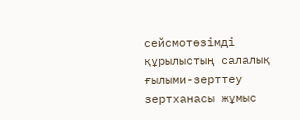сейсмотөзімді құрылыстың салалық ғылыми-зерттеу зертханасы жұмыс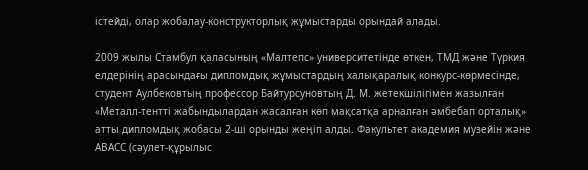істейді, олар жобалау-конструкторлық жұмыстарды орындай алады.

2009 жылы Стамбул қаласының «Малтепс» университетінде өткен, ТМД және Түркия елдерінің арасындағы дипломдық жұмыстардың халықаралық конкурс-көрмесінде, студент Аулбековтың профессор Байтурсуновтың Д. М. жетекшілігімен жазылған «Металл-тентті жабындылардан жасалған көп мақсатқа арналған әмбебап орталық» атты дипломдық жобасы 2-ші орынды жеңіп алды. Факультет академия музейін және АВАСС (сәулет-құрылыс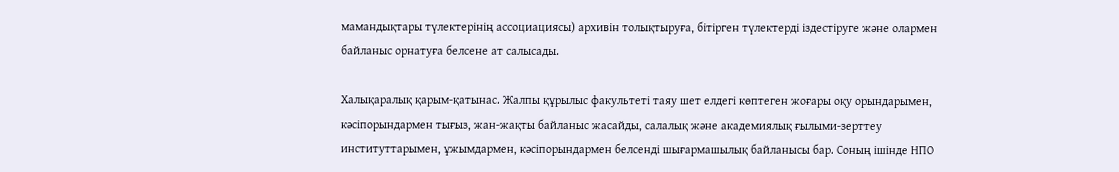мамандықтары түлектерінің ассоциациясы) архивін толықтыруға, бітірген түлектерді іздестіруге және олармен байланыс орнатуға белсене ат салысады.

Халықаралық қарым-қатынас. Жалпы құрылыс факультеті таяу шет елдегі көптеген жоғары оқу орындарымен, кәсіпорындармен тығыз, жан-жақты байланыс жасайды, салалық және академиялық ғылыми-зерттеу институттарымен, ұжымдармен, кәсіпорындармен белсенді шығармашылық байланысы бар. Соның ішінде НПО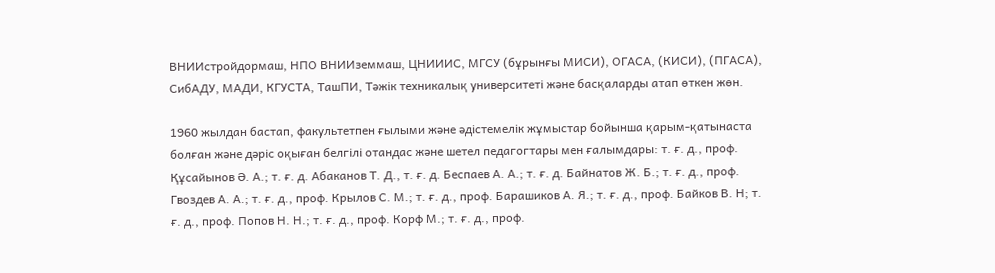ВНИИстройдормаш, НПО ВНИИземмаш, ЦНИИИС, МГСУ (бұрынғы МИСИ), ОГАСА, (КИСИ), (ПГАСА), СибАДУ, МАДИ, КГУСТА, ТашПИ, Тәжік техникалық университеті және басқаларды атап өткен жөн.

1960 жылдан бастап, факультетпен ғылыми және әдістемелік жұмыстар бойынша қарым-қатынаста болған және дәріс оқыған белгілі отандас және шетел педагогтары мен ғалымдары: т. ғ. д., проф. Құсайынов Ә. А.; т. ғ. д. Абаканов Т. Д., т. ғ. д. Беспаев А. А.; т. ғ. д. Байнатов Ж. Б.; т. ғ. д., проф. Гвоздев А. А.; т. ғ. д., проф. Крылов С. М.; т. ғ. д., проф. Барашиков А. Я.; т. ғ. д., проф. Байков В. Н; т. ғ. д., проф. Попов Н. Н.; т. ғ. д., проф. Корф М.; т. ғ. д., проф.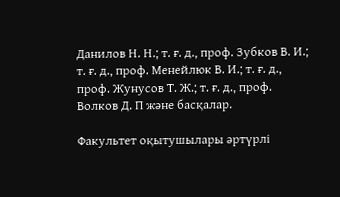Данилов Н. Н.; т. ғ. д., проф. Зубков В. И.; т. ғ. д., проф. Менейлюк В. И.; т. ғ. д., проф. Жунусов Т. Ж.; т. ғ. д., проф. Волков Д. П және басқалар.

Факультет оқытушылары әртүрлі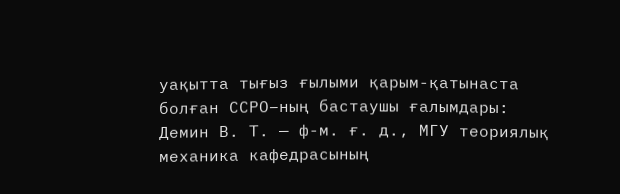уақытта тығыз ғылыми қарым-қатынаста болған ССРО–ның бастаушы ғалымдары: Демин В. Т. — ф-м. ғ. д., МГУ теориялық механика кафедрасының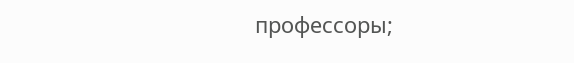профессоры;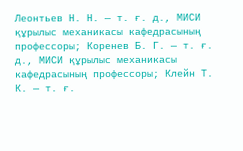Леонтьев Н. Н. — т. ғ. д., МИСИ құрылыс механикасы кафедрасының профессоры; Коренев Б. Г. — т. ғ. д., МИСИ құрылыс механикасы кафедрасының профессоры; Клейн Т. К. — т. ғ.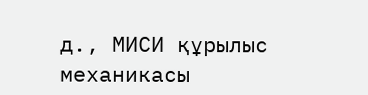д., МИСИ құрылыс механикасы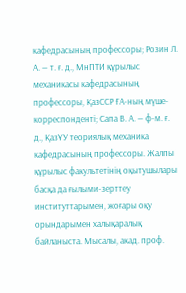кафедрасының профессоры; Розин Л. А. — т. ғ. д., МнПТИ құрылыс механикасы кафедрасының профессоры, ҚазССР ҒА-ның мүше-корреспонденті; Сапа В. А. — ф-м. ғ. д., ҚазҰУ теориялық механика кафедрасының профессоры. Жалпы құрылыс факультетінің оқытушылары басқа да ғылыми-зерттеу институттарымен, жоғары оқу орындарымен халықаралық байланыста. Мысалы, акад. проф.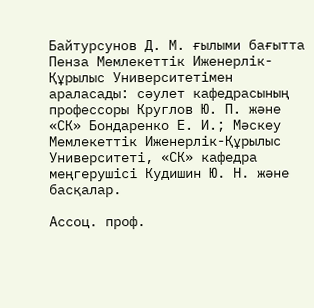Байтурсунов Д. М. ғылыми бағытта Пенза Мемлекеттік Иженерлік-Құрылыс Университетімен араласады: сәулет кафедрасының профессоры Круглов Ю. П. және «СК» Бондаренко Е. И.; Мәскеу Мемлекеттік Иженерлік-Құрылыс Университеті, «СК» кафедра меңгерушісі Кудишин Ю. Н. және басқалар.

Ассоц. проф.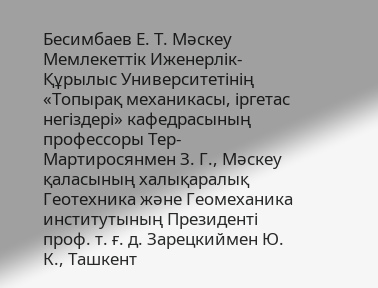Бесимбаев Е. Т. Мәскеу Мемлекеттік Иженерлік-Құрылыс Университетінің «Топырақ механикасы, іргетас негіздері» кафедрасының профессоры Тер-Мартиросянмен З. Г., Мәскеу қаласының халықаралық Геотехника және Геомеханика институтының Президенті проф. т. ғ. д. Зарецкиймен Ю. К., Ташкент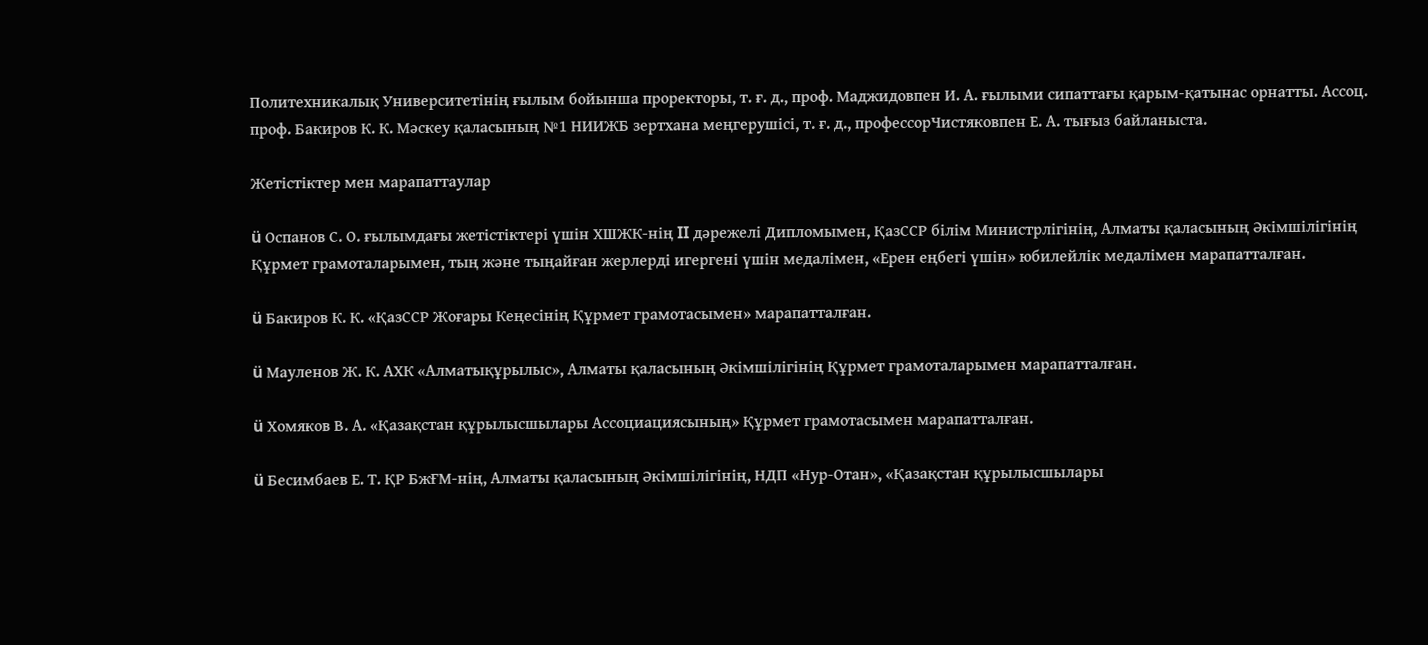Политехникалық Университетінің ғылым бойынша проректоры, т. ғ. д., проф. Маджидовпен И. А. ғылыми сипаттағы қарым-қатынас орнатты. Ассоц. проф. Бакиров К. К. Мәскеу қаласының №1 НИИЖБ зертхана меңгерушісі, т. ғ. д., профессорЧистяковпен Е. А. тығыз байланыста.

Жетістіктер мен марапаттаулар

ü Оспанов С. О. ғылымдағы жетістіктері үшін ХШЖК-нің II дәрежелі Дипломымен, ҚазССР білім Министрлігінің, Алматы қаласының Әкімшілігінің Құрмет грамоталарымен, тың және тыңайған жерлерді игергені үшін медалімен, «Ерен еңбегі үшін» юбилейлік медалімен марапатталған.

ü Бакиров К. К. «ҚазССР Жоғары Кеңесінің Құрмет грамотасымен» марапатталған.

ü Мауленов Ж. К. АХК «Алматықұрылыс», Алматы қаласының Әкімшілігінің Құрмет грамоталарымен марапатталған.

ü Хомяков В. А. «Қазақстан құрылысшылары Ассоциациясының» Құрмет грамотасымен марапатталған.

ü Бесимбаев Е. Т. ҚР БжҒМ-нің, Алматы қаласының Әкімшілігінің, НДП «Нур-Отан», «Қазақстан құрылысшылары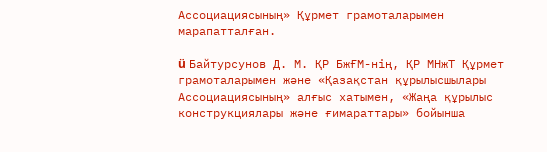Ассоциациясының» Құрмет грамоталарымен марапатталған.

ü Байтурсунов Д. М. ҚР БжҒМ-нің, ҚР МНжТ Құрмет грамоталарымен және «Қазақстан құрылысшылары Ассоциациясының» алғыс хатымен, «Жаңа құрылыс конструкциялары және ғимараттары» бойынша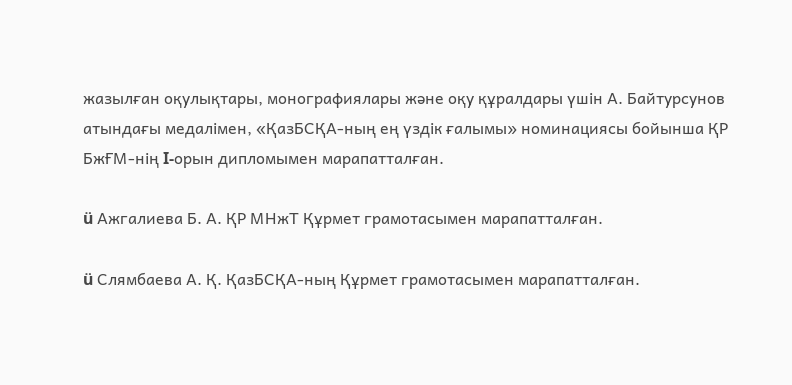жазылған оқулықтары, монографиялары және оқу құралдары үшін А. Байтурсунов атындағы медалімен, «ҚазБСҚА-ның ең үздік ғалымы» номинациясы бойынша ҚР БжҒМ-нің I-орын дипломымен марапатталған.

ü Ажгалиева Б. А. ҚР МНжТ Құрмет грамотасымен марапатталған.

ü Слямбаева А. Қ. ҚазБСҚА-ның Құрмет грамотасымен марапатталған.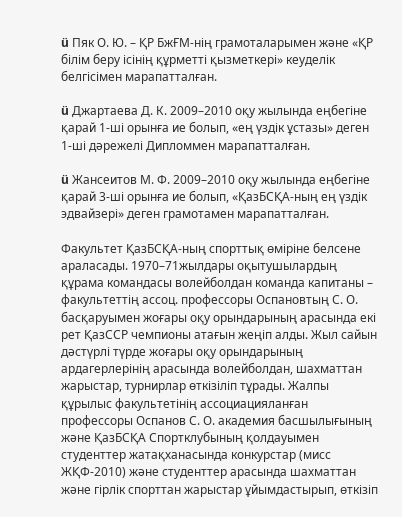ü Пяк О. Ю. – ҚР БжҒМ-нің грамоталарымен және «ҚР білім беру ісінің құрметті қызметкері» кеуделік белгісімен марапатталған.

ü Джартаева Д. К. 2009–2010 оқу жылында еңбегіне қарай 1-ші орынға ие болып, «ең үздік ұстазы» деген 1-ші дәрежелі Дипломмен марапатталған.

ü Жансеитов М. Ф. 2009–2010 оқу жылында еңбегіне қарай 3-ші орынға ие болып, «ҚазБСҚА-ның ең үздік эдвайзері» деген грамотамен марапатталған.

Факультет ҚазБСҚА-ның спорттық өміріне белсене араласады. 1970–71жылдары оқытушылардың құрама командасы волейболдан команда капитаны – факультеттің ассоц. профессоры Оспановтың С. О. басқаруымен жоғары оқу орындарының арасында екі рет ҚазССР чемпионы атағын жеңіп алды. Жыл сайын дәстүрлі түрде жоғары оқу орындарының ардагерлерінің арасында волейболдан, шахматтан жарыстар, турнирлар өткізіліп тұрады. Жалпы құрылыс факультетінің ассоциацияланған профессоры Оспанов С. О. академия басшылығының және ҚазБСҚА Спортклубының қолдауымен студенттер жатақханасында конкурстар (мисс ЖҚФ-2010) және студенттер арасында шахматтан және гірлік спорттан жарыстар ұйымдастырып, өткізіп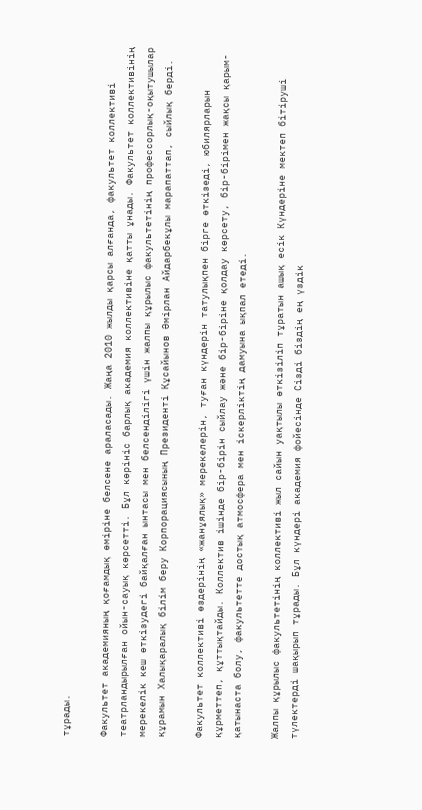тұрады.

Факультет академияның қоғамдық өміріне белсене араласады. Жаңа 2010 жылды қарсы алғанда, факультет коллективі театрландырылған ойын-сауық көрсетті. Бұл көрініс барлық академия коллективіне қатты ұнады. Факультет коллективінің мерекелік кеш өткізудегі байқалған ынтасы мен белсенділігі үшін жалпы құрылыс факультетінің профессорлық-оқытушылар құрамын Халықаралық білім беру Корпорациясының Президенті Құсайынов Әмірлан Айдарбекұлы марапаттап, сыйлық берді.

Факультет коллективі өздерінің «жанұялық» мерекелерін, туған күндерін татулықпен бірге өткізеді, юбилярларын құрметтеп, құттықтайды. Коллектив ішінде бір-бірін сыйлау және бір-біріне қолдау көрсету, бір-бірімен жақсы қарым-қатынаста болу, факультетте достық атмосфера мен іскерліктің дамуына ықпал етеді.

Жалпы құрылыс факультетінің коллективі жыл сайын уақтылы өткізіліп тұратын ашық есік Күндеріне мектеп бітіруші түлектерді шақырып тұрады. Бұл күндері академия фойесінде Сізді біздің ең үздік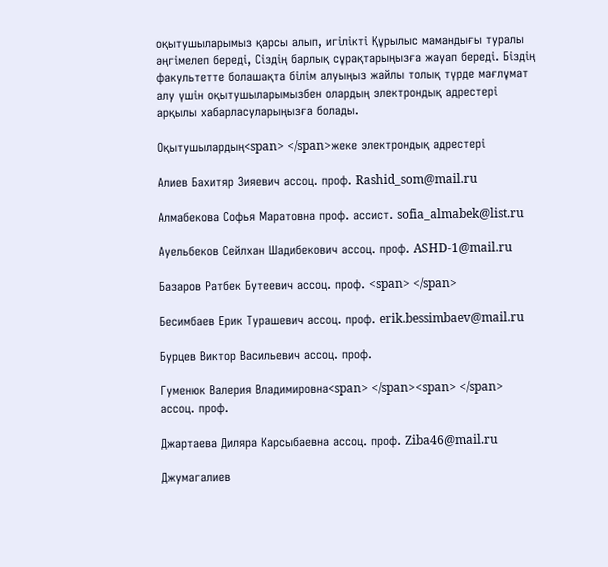оқытушыларымыз қарсы алып, игілікті Құрылыс мамандығы туралы әңгімелеп береді, Сіздің барлық сұрақтарыңызға жауап береді. Біздің факультетте болашақта білім алуыңыз жайлы толық түрде мағлұмат алу үшін оқытушыларымызбен олардың электрондық адрестері арқылы хабарласуларыңызға болады.

Оқытушылардың<span> </span>жеке электрондық адрестері

Алиев Бахитяр Зияевич ассоц. проф. Rashid_som@mail.ru

Алмабекова Софья Маратовна проф. ассист. sofia_almabek@list.ru

Ауельбеков Сейлхан Шадибекович ассоц. проф. ASHD-1@mail.ru

Базаров Ратбек Бутеевич ассоц. проф. <span> </span>

Бесимбаев Ерик Турашевич ассоц. проф. erik.bessimbaev@mail.ru

Бурцев Виктор Васильевич ассоц. проф.

Гуменюк Валерия Владимировна<span> </span><span> </span> ассоц. проф.

Джартаева Диляра Карсыбаевна ассоц. проф. Ziba46@mail.ru

Джумагалиев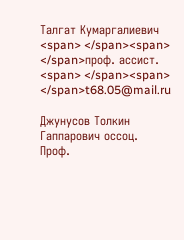Талгат Кумаргалиевич <span> </span><span> </span>проф. ассист. <span> </span><span> </span>t68.05@mail.ru

Джунусов Толкин Гаппарович оссоц. Проф.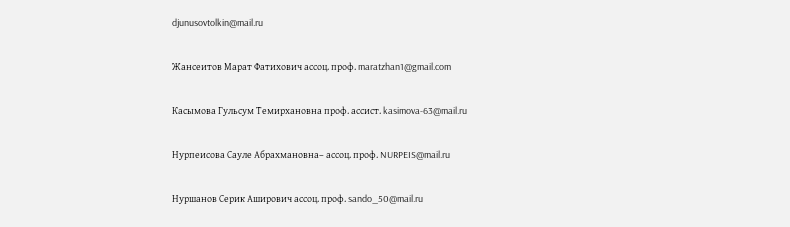djunusovtolkin@mail.ru

Жансеитов Марат Фатихович ассоц. проф. maratzhan1@gmail.com

Касымова Гульсум Темирхановна проф. ассист. kasimova-63@mail.ru

Нурпеисова Сауле Абрахмановна– ассоц. проф. NURPEIS@mail.ru

Нуршанов Серик Аширович ассоц. проф. sando_50@mail.ru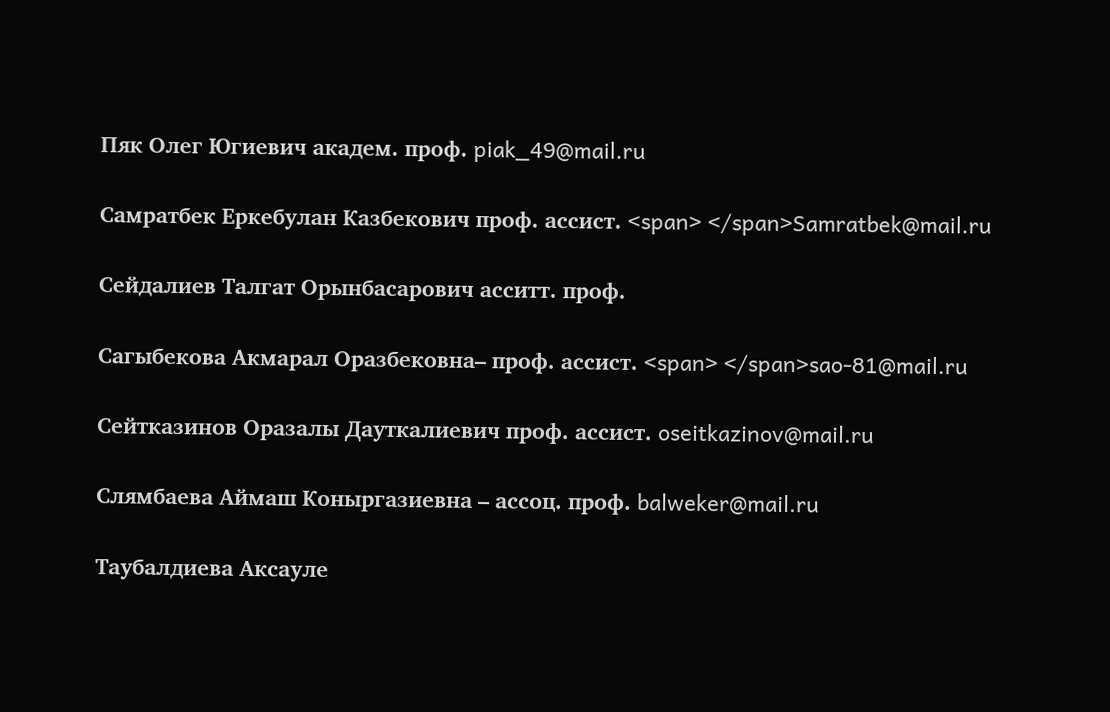Пяк Олег Югиевич академ. проф. piak_49@mail.ru

Самратбек Еркебулан Казбекович проф. ассист. <span> </span>Samratbek@mail.ru

Сейдалиев Талгат Орынбасарович асситт. проф.

Сагыбекова Акмарал Оразбековна– проф. ассист. <span> </span>sao-81@mail.ru

Сейтказинов Оразалы Дауткалиевич проф. ассист. oseitkazinov@mail.ru

Слямбаева Аймаш Коныргазиевна – ассоц. проф. balweker@mail.ru

Таубалдиева Аксауле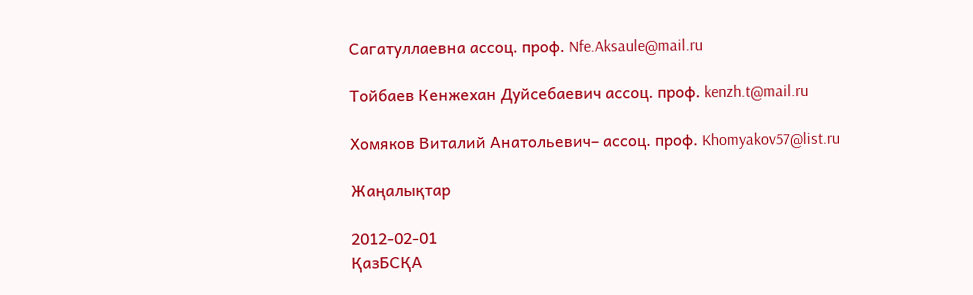Сагатуллаевна ассоц. проф. Nfe.Aksaule@mail.ru

Тойбаев Кенжехан Дуйсебаевич ассоц. проф. kenzh.t@mail.ru

Хомяков Виталий Анатольевич– ассоц. проф. Khomyakov57@list.ru

Жаңалықтар

2012-02-01
ҚазБСҚА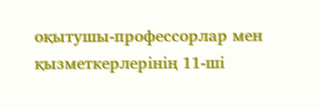оқытушы-профессорлар мен қызметкерлерінің 11-ші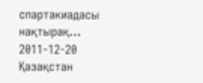спартакиадасы
нақтырақ...
2011-12-20
Қазақстан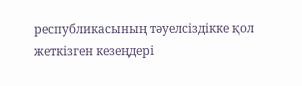республикасының тәуелсіздікке қол жеткізген кезеңдері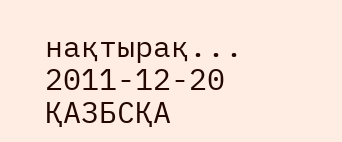нақтырақ...
2011-12-20
ҚАЗБСҚА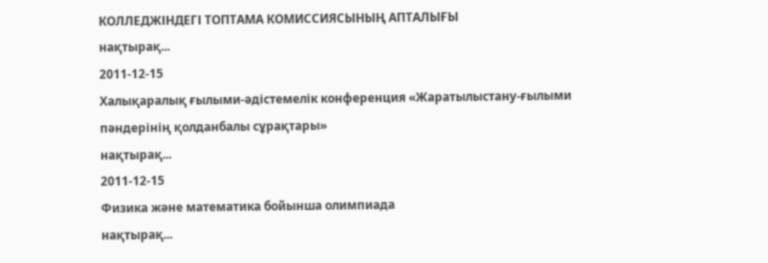КОЛЛЕДЖІНДЕГІ ТОПТАМА КОМИССИЯСЫНЫҢ АПТАЛЫҒЫ
нақтырақ...
2011-12-15
Халықаралық ғылыми-әдістемелік конференция «Жаратылыстану-ғылыми пәндерінің қолданбалы сұрақтары»
нақтырақ...
2011-12-15
Физика және математика бойынша олимпиада
нақтырақ...